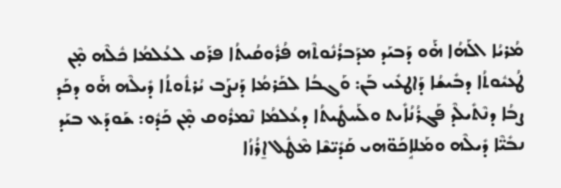ܡܳܪܝܳܐ ܐܠܰܗܳܐ ܗ̇ܰܘ ܕܰܒܝܰܕ ܡܕܰܒܪܳܢܽܘܬܶܗ ܦܳܪܽܘܩܳܝܬܳܐ ܦܪܰܩ ܠܥܳܠܡܳܐ ܟܽܠܶܗ ܡ̣ܶܢ ܛܳܥܝܽܘܬܳܐ ܕܒܺܝܫܳܐ ܕܰܐܛܥܺܝ ܒܰܢ: ܘܰܓܒܳܐ ܠܟܰܪܡܳܐ ܕܰܢܨܰܒ ܝܳܪܬܽܘܬܳܐ ܕܺܝܠܶܗ ܗ̇ܰܘ ܕܟܰܕ ܨܒܳܐ ܕܢܶܬܺܝܠܶܕ ܦܰܓܪܳܢܳܐܺܝܬ ܘܠܰܚܛܺܝܬܳܐ ܕܥܳܠܡܳܐ ܢܶܡܪܽܘܩ ܡ̣ܶܢ ܟܰܕܽܘ: ܫܰܘܕܰܥ ܒܝܰܕ ܢܒܺܝ̈ܶܐ ܕܺܝܠܶܗ ܘܡܰܠܐܱܟܰܘ̈ܗܝ ܩܰܕܺܝ̈ܫܶܐ ܡܶܛܽܠ ܐ̱ܪܳܙܳܐ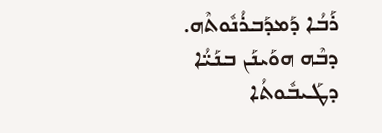ܪܰܒܳܐ ܕܰܡܕܰܒܪܳܢܽܘܬܶܗ. ܕܒܶܗ ܗܘܰܝܢܰܢ ܒܢܰܝ̈ܳܐ ܕܛܰܝܒܽܘܬܳܐ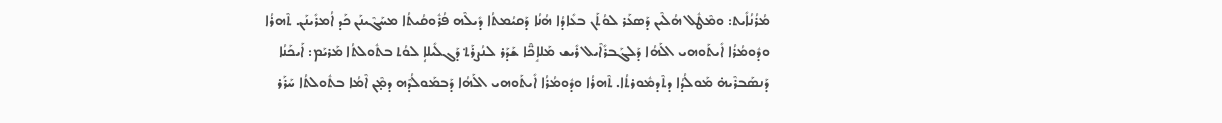ܡܳܪܳܢܳܐܺܝܬ: ܘܡܶܛܽܠ ܗܳܠܶܝܢ ܕܰܣܥܰܪ ܠܘܳܬܰܢ ܒܥܺܐܕܳܐ ܗܳܢܳܐ ܕܰܩܝܳܡܬܳܐ ܕܺܝܠܶܗ ܦܳܪܽܘܩܳܝܬܳܐ ܡܚܰܓܶܝܢܰܢ ܟܰܕ ܐܳܡܪܺܝܢܰܢ. ܬܶܗܪܳܐ ܘܕܽܘܡܳܪܳܐ ܐܺܝܬܰܘܗܝ ܐܠܰܗܳܐ ܕܰܠܓܰܒܪܺܐܶܝܠ ܪܺܝܫ ܡܰܠܐܱܟ̈ܶܐ ܫܰܕܰܪ ܠܢܳܨܪܰܬ݀ ܕܰܓܠܺܝܠܐܴ ܠܘܳܬ ܒܬܽܘܠܬܳܐ ܡܰܪܝܰܡ: ܐܰܝܟܰܢܳܐ ܕܰܢܣܰܒܪܶܝܗ̇ ܡܰܘܠܳܕܳܐ ܕܬܶܕܡܽܘܪܬܳܐ. ܬܶܗܪܳܐ ܘܕܽܘܡܳܪܳܐ ܐܺܝܬܰܘܗܝ ܐܠܰܗܳܐ ܕܰܒܡܰܘܠܳܕܶܗ ܕܡ̣ܶܢ ܐܶܡܳܐ ܒܬܽܘܠܬܳܐ ܚܰܪܰܪ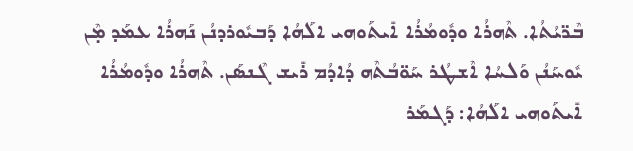ܒܶܪ̈ܝܳܬܳܐ. ܬܶܗܪܳܐ ܘܕܽܘܡܳܪܳܐ ܐܺܝܬܰܘܗܝ ܐܠܰܗܳܐ ܕܰܒܝܽܘܪܕܢܳܢ ܢܰܗܪܳܐ ܥܡܰܕ ܡ̣ܶܢ ܝܽܘܚܰܢܳܢ ܘܰܠܚܳܐ ܐܶܫܛܳܪ ܚܰܘ̈ܒܳܬܶܗ ܕܳܐܕܳܡ ܪܺܝܫ ܓܶܢܣܰܢ. ܬܶܗܪܳܐ ܘܕܽܘܡܳܪܳܐ ܐܺܝܬܰܘܗܝ ܐܠܰܗܳܐ: ܕܰܓܡܰܪ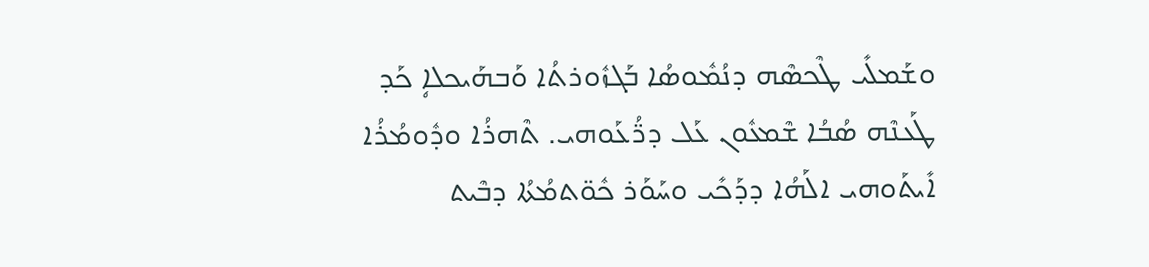ܘܫܰܡܠܺܝ ܛܶܟܣܶܗ ܕܢܳܡܽܘܣܳܐ ܒܰܓܙܽܘܪܬܳܐ ܘܰܒܗܰܝܟܠܐܴ ܟܰܕ ܛܰܥܢܶܗ ܣܳܒܳܐ ܫܶܡܥܽܘܢ ܥܰܠ ܕܪ̈ܳܥܰܘܗܝ. ܬܶܗܪܳܐ ܘܕܽܘܡܳܪܳܐ ܐܺܝܬܰܘܗܝ ܐܠܰܗܳܐ ܕܕܰܟܺܝ ܘܚܰܘܰܪ ܟܽܘ̈ܬܡܳܬܳܐ ܕܒܶܝܬ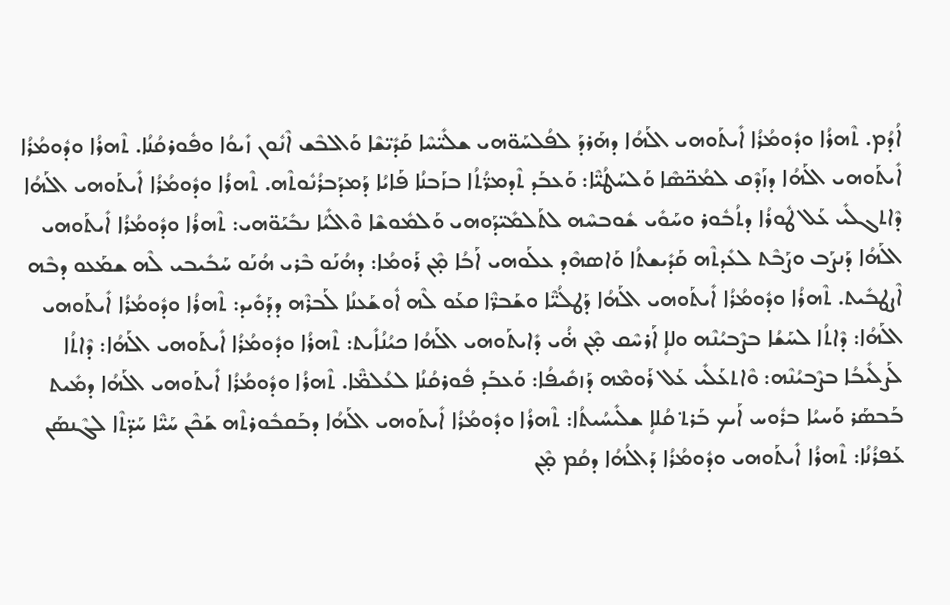ܐܳܕܳܡ. ܬܶܗܪܳܐ ܘܕܽܘܡܳܪܳܐ ܐܺܝܬܰܘܗܝ ܐܠܰܗܳܐ ܕܗܰܪܕܰ ܠܦܳܠܚܰܘ̈ܗܝ ܫܠܺܝ̈ܚܶܐ ܩܰܕܺܝ̈ܫܶܐ ܘܰܐܠܒܶܫ ܐܶܢܽܘܢ ܙܺܝܘܳܐ ܘܦܽܘܪܩܳܢܳܐ. ܬܶܗܪܳܐ ܘܕܽܘܡܳܪܳܐ ܐܺܝܬܰܘܗܝ ܐܠܰܗܳܐ ܕܙܰܕܶܩ ܠܡܳܟ̈ܣܶܐ ܘܰܠܚܰܛܳܝ̈ܶܐ: ܘܰܥܒܰܕ ܬܶܕܡܪ̈ܳܬܳܐ ܒܙܰܒܢܳܐ ܦܰܐܝܳܐ ܕܰܡܕܰܒܪܳܢܽܘܬܶܗ. ܬܶܗܪܳܐ ܘܕܽܘܡܳܪܳܐ ܐܺܝܬܰܘܗܝ ܐܠܰܗܳܐ ܕܶܐܬܓܠܺܝ ܥܰܠ ܛܽܘܪܳܐ ܕܬܳܒܽܘܪ ܘܚܰܘܺܝ ܫܽܘܒܚܶܗ ܠܬܰܠܡܺܝ̈ܕܰܘܗܝ ܘܰܠܡܽܘܫܶܐ ܘܶܐܠܺܝܳܐ ܢܒܺܝܰܘ̈ܗܝ: ܬܶܗܪܳܐ ܘܕܽܘܡܳܪܳܐ ܐܺܝܬܰܘܗܝ ܐܠܰܗܳܐ ܕܰܢܨܰܒ ܘܨܰܒܶܬ ܠܥܺܕܬܶܗ ܩܰܕܺܝܫܬܳܐ ܘܰܐܣܗܶܕ ܥܠܰܘܗܝ ܐܰܒܳܐ ܡ̣ܶܢ ܪܰܘܡܳܐ: ܕܗܳܢܰܘ ܒܶܪܝ ܗܳܢܰܘ ܚܰܒܺܝܒܝ ܠܶܗ ܫܡܰܥܘ ܕܒܶܗ ܐܶܨܛܒܺܝܬ. ܬܶܗܪܳܐ ܘܕܽܘܡܳܪܳܐ ܐܺܝܬܰܘܗܝ ܐܠܰܗܳܐ ܕܰܛܠܳܝ̈ܶܐ ܘܫܰܒܪ̈ܶܐ ܩܥܰܘ ܠܶܗ ܐܽܘܫܰܥܢܳܐ ܠܰܒܪܶܗ ܕܕܰܘܺܝܕ: ܬܶܗܪܳܐ ܘܕܽܘܡܳܪܳܐ ܐܺܝܬܰܘܗܝ ܐܠܰܗܳܐ: ܕܶܐܬܳܐ ܠܚܰܫܳܐ ܒܨܶܒܝܳܢܶܗ ܘܠܐܴ ܐܰܪܚܶܩ ܡ̣ܶܢ ܗ̇ܳܝ ܕܺܐܝܬܰܘܗܝ ܐܠܰܗܳܐ ܟܝܳܢܳܐܺܝܬ: ܬܶܗܪܳܐ ܘܕܽܘܡܳܪܳܐ ܐܺܝܬܰܘܗܝ ܐܠܰܗܳܐ: ܕܶܐܬܳܐ ܠܰܨܠܺܝܒܳܐ ܒܨܶܒܝܳܢܶܗ: ܘܶܐܬܥܰܠܺܝ ܥܰܠ ܪܰܘܡܶܗ ܕܰܙܩܺܝܦܳܐ: ܘܰܥܒܰܕ ܦܽܘܪܩܳܢܳܐ ܠܥܳܠܡ̈ܶܐ. ܬܶܗܪܳܐ ܘܕܽܘܡܳܪܳܐ ܐܺܝܬܰܘܗܝ ܐܠܰܗܳܐ ܕܡܺܝܬ ܒܰܒܣܰܪ ܘܰܚܝܳܐ ܒܪܽܘܚ ܐܰܝܟ ܒܰܪܬ݀ ܩܳܠܐܴ ܫܠܺܝܚܳܝܬܳܐ: ܬܶܗܪܳܐ ܘܕܽܘܡܳܪܳܐ ܐܺܝܬܰܘܗܝ ܐܠܰܗܳܐ ܕܒܰܩܒܽܘܪܬܶܗ ܫܰܟܶܢ ܚܰܝ̈ܶܐ ܚܰܕ̈ܬܶܐ ܠܓܶܢܣܰܢ ܥܰܦܪܳܢܳܐ: ܬܶܗܪܳܐ ܐܺܝܬܰܘܗܝ ܘܕܽܘܡܳܪܳܐ ܕܰܐܠܳܗܳܐ ܕܩܳܡ ܡ̣ܶܢ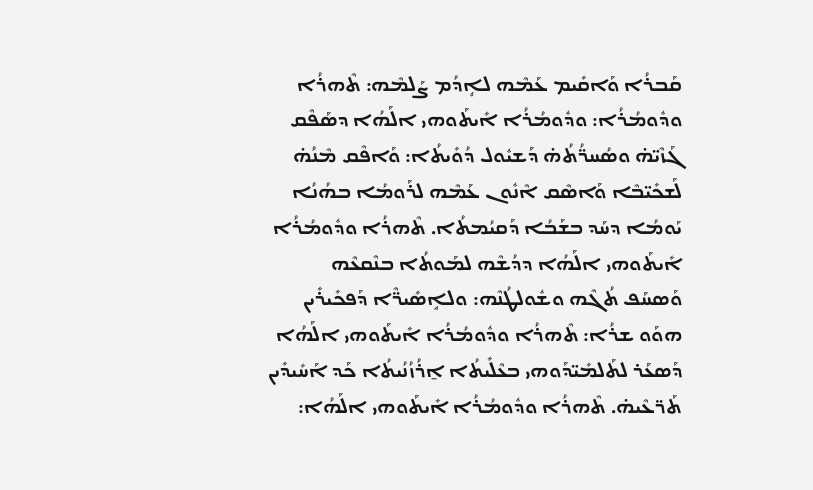ܩܰܒܪܳܐ ܘܰܐܩܺܝܡ ܥܰܡܶܗ ܠܐܴܕܳܡ ܨܰܠܡܶܗ: ܬܶܗܪܳܐ ܘܕܽܘܡܳܪܳܐ: ܘܕܽܘܡܳܪܳܐ ܐܺܝܬܰܘܗܝ ܐܠܰܗܳܐ ܕܣܰܦܶܩ  ܓܰܙܶܝ̈ܗ̇ ܘܣܳܚܪ̈ܳܬܳܗ̇ ܕܰܫܝܽܘܠ ܕܳܘܺܝܬܳܐ: ܘܰܐܦܶܩ ܡܶܢܳܗ̇ ܠܰܫܟܺܝ̈ܒܶܐ ܘܰܐܣܶܩ ܐܶܢܽܘܢ ܥܰܡܶܗ ܠܪܰܘܡܳܐ ܒܗܳܢܳܐ ܝܰܘܡܳܐ ܕܚܰܕ ܒܫܰܒܳܐ ܕܰܩܝܳܡܬܳܐ. ܬܶܗܪܳܐ ܘܕܽܘܡܳܪܳܐ ܐܺܝܬܰܘܗܝ ܐܠܰܗܳܐ ܕܕܳܫܶܗ ܠܡܰܘܬܳܐ ܒܢܶܩܥܶܗ ܘܰܣܚܰܦ ܬܳܓܶܗ ܘܫܽܘܠܛܳܢܶܗ: ܘܠܐܱܣܺܝܪ̈ܶܐ ܕܰܦܟܺܝܪܺܝܢ ܗܘܰܘ ܫܪܳܐ: ܬܶܗܪܳܐ ܘܕܽܘܡܳܪܳܐ ܐܺܝܬܰܘܗܝ ܐܠܰܗܳܐ ܕܰܣܥܰܪ ܠܬܰܠܡܺܝ̈ܕܰܘܗܝ ܒܥܶܠܺܝܬܳܐ ܐ̱ܪܳܙܳܢܳܝܬܳܐ ܟܰܕ ܐܰܚܺܝܕܺܝܢ ܬܰܪ̈ܥܶܝܗ̇. ܬܶܗܪܳܐ ܘܕܽܘܡܳܪܳܐ ܐܺܝܬܰܘܗܝ ܐܠܰܗܳܐ: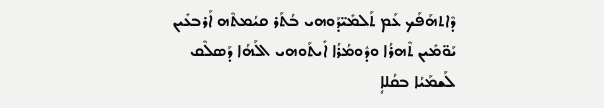ܕܶܐܬܗܰܦܰܟ ܥܰܡ ܬܰܠܡܺܝ̈ܕܰܘܗܝ ܒܳܬܰܪ ܩܝܳܡܬܶܗ ܐܰܪܒܥܺܝܢ ܝܰܘ̈ܡܺܝܢ ܬܶܗܪܳܐ ܘܕܽܘܡܳܪܳܐ ܐܺܝܬܰܘܗܝ ܐܠܰܗܳܐ ܕܰܣܠܶܩ ܠܰܫܡܰܝܳܐ ܒܩܳܠܐܴ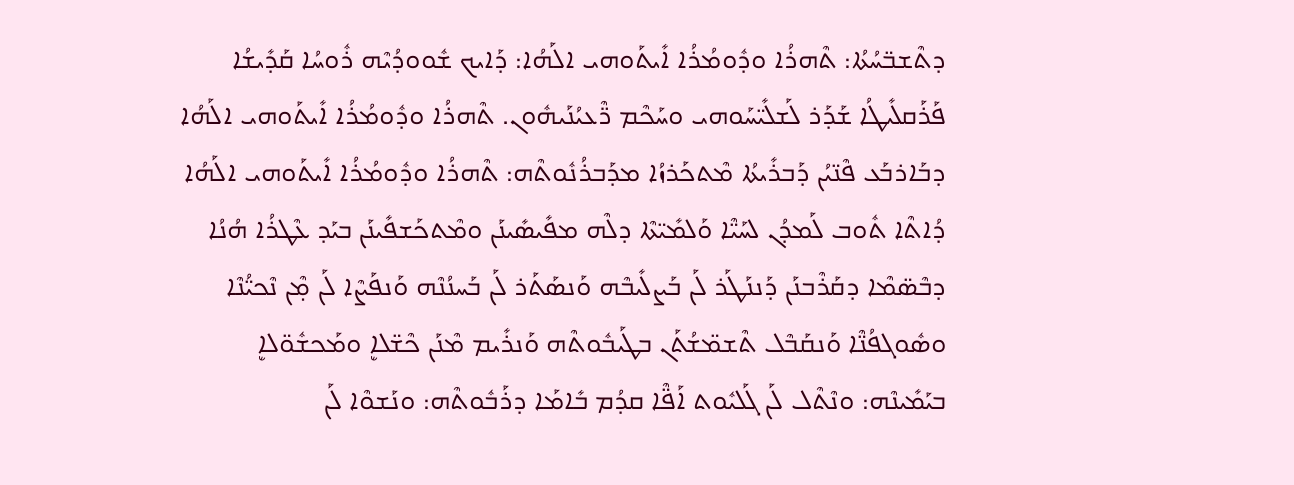ܕܬܶܫܒ̈ܚܳܬܳܐ: ܬܶܗܪܳܐ ܘܕܽܘܡܳܪܳܐ ܐܺܝܬܰܘܗܝ ܐܠܰܗܳܐ: ܕܰܐܝܟ ܫܽܘܘܕܳܝܶܗ ܪܽܘܚܳܐ ܩܰܕܺܝܫܳܐ ܦܰܪܰܩܠܺܝܛܳܐ ܫܰܕܰܪ ܠܰܫܠܺܝ̈ܚܰܘܗܝ ܘܚܰܟܶܡ ܪ̈ܶܥܝܳܢܰܝܗܽܘܢ. ܬܶܗܪܳܐ ܘܕܽܘܡܳܪܳܐ ܐܺܝܬܰܘܗܝ ܐܠܰܗܳܐ ܕܒܰܐܪܒܰܥ ܦܶܢ̈ܝܳܢ ܕܰܒܪܺܝܬܳܐ ܡܶܬܟܰܪܙܳܐ ܡܕܰܒܪܳܢܽܘܬܶܗ: ܬܶܗܪܳܐ ܘܕܽܘܡܳܪܳܐ ܐܺܝܬܰܘܗܝ ܐܠܰܗܳܐ ܕܳܐܬܶܐ ܬܽܘܒ ܠܰܡܕܳܢ ܠܚܰܝ̈ܶܐ ܘܰܠܡܺܝ̈ܬܶܐ ܕܠܶܗ ܡܦܺܝܣܺܝܢܰܢ ܘܡܶܬܟܰܫܦܺܝܢܰܢ ܒܝܰܕ ܥܶܛܪܳܐ ܗܳܢܳܐ ܕܒܶܣ̈ܡܶܐ ܕܩܰܪܶܒܢܰܢ ܕܰܢܢܰܛܰܪ ܠܰܢ ܒܰܨܠܺܝܒܶܗ ܘܰܢܣܰܬܰܪ ܠܰܢ ܒܰܚܢܳܢܶܗ ܘܰܢܦܰܨܶܐ ܠܰܢ ܡ̣ܶܢ ܢܶܟܝ̈ܳܢܶܐ ܘܣܽܘܓܦܳܢ̈ܶܐ ܘܰܢܩܰܒܶܠ ܬܶܫܡ̈ܫܳܬܰܢ ܒܛܰܝܒܽܘܬܶܗ ܘܰܢܪܺܝܡ ܡܶܢܰܢ ܟܶܫ̈ܠܐܷ ܘܡܰܟܫܽܘ̈ܠܐܷ ܒܝܰܡܺܝܢܶܗ: ܘܢܶܬܶܠ ܠܰܢ ܓܰܠܝܽܘܬ ܐܰܦ̈ܶܐ ܩܕܳܡ ܒܺܐܡܰܐ ܕܪܰܒܽܘܬܶܗ: ܘܢܰܫܘܶܐ ܠܰܢ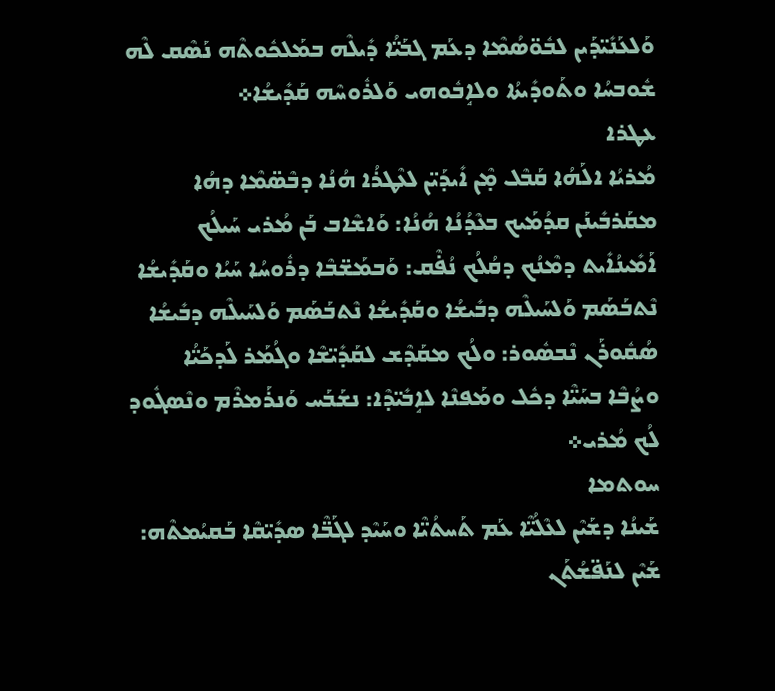ܘܰܠܥܰܢܺܝ̈ܕܰܝܢ ܠܒܽܘ̈ܣܳܡܶܐ ܕܥܰܡ ܓܒܰܝ̈ܳܐ ܕܺܝܠܶܗ ܒܡܰܠܟܽܘܬܶܗ ܢܰܣܶܩ ܠܶܗ ܫܽܘܒܚܳܐ ܘܬܰܘܕܺܝܬܳܐ ܘܠܐܱܒܽܘܗܝ ܘܰܠܪܽܘܚܶܗ ܩܰܕܺܝܫܳܐ܀
ܥܛܪܐ
ܡܳܪܝܳܐ ܐܠܰܗܳܐ ܩܰܒܶܠ ܡ̣ܶܢ ܐܺܝܕܰܝ̈ܢ ܠܥܶܛܪܳܐ ܗܳܢܳܐ ܕܒܶܣ̈ܡܶܐ ܕܗܳܐ ܡܩܰܪܒܺܝܢܰܢ ܩܕܳܡܰܝܟ ܒܥܶܕܳܢܳܐ ܗܳܢܳܐ: ܘܰܐܫܶܐܒ ܒܰܢ ܡܳܪܝ ܚܰܝܠܳܟ ܐܰܡܺܝܢܳܐܺܝܬ ܕܡܶܢܳܟ ܕܩܳܠܳܟ ܢܳܦ̇ܶܩ: ܘܰܒܡܰܫ̈ܒܶܐ ܕܪܽܘܚܳܐ ܚܰܝܳܐ ܘܩܰܕܺܝܫܳܐ ܢܶܬܒܰܣܰܡ ܘܰܠܚܰܝܠܶܗ ܕܒܺܝܫܳܐ ܘܩܰܕܺܝܫܳܐ ܢܶܬܒܰܣܰܡ ܘܰܠܚܰܝܠܶܗ ܕܒܺܝܫܳܐ ܣܳܩܽܘܪܰܢ ܢܶܒܣܽܘܪ: ܘܠܳܟ ܡܩܰܕܶܫ ܠܩܰܕܺܝ̈ܫܶܐ ܘܓܳܡܰܪ ܠܰܕܟܰܝ̈ܳܐ ܘܨܳܒܶܐ ܒܚܰܝ̈ܶܐ ܕܟܽܠ ܘܡܰܦܢܶܐ ܠܐܱܒܺܝ̈ܕܶܐ: ܢܫܰܒܰܚ ܘܰܢܪܰܡܪܶܡ ܘܢܶܣܓܽܘܕ ܠܳܟ ܡܳܪܝ܀
ܚܘܬܡܐ
ܫܰܝܢܳܐ ܕܫܰܝܶܢ ܠܥܶܠܳܝ̈ܶܐ ܥܰܡ ܬܰܚܬܳܝ̈ܶܐ ܘܚܰܝܶܕ ܠܓܰܒ̈ܶܐ ܣܕܺܝ̈ܩܶܐ ܒܰܩܝܳܡܬܶܗ: ܫܰܝܶܢ ܠܢܰܦ̈ܫܳܬܰܢ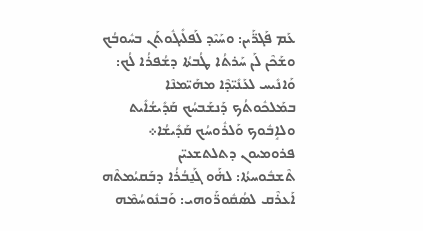ܥܰܡ ܦܰܓܪ̈ܰܝܢ: ܘܚܰܝܶܕ ܠܰܦܠܺܝܓܽܘܬܰܢ ܒܚܽܘܒܳܟ ܘܫܰܟܶܢ ܠܰܢ ܚܰܪܬܳܐ ܛܳܒܬܳܐ ܕܫܳܦܪܳܐ ܠܳܟ: ܘܰܐܢܺܝܚ ܠܥܰܢܺܝ̈ܕܶܐ ܡܗܰܝ̈ܡܢܶܐ ܒܡܰܠܟܽܘܬܳܟ ܕܰܢܫܰܒܚܳܟ ܩܰܕܺܝܫܳܐܺܝܬ ܘܠܐܱܒܽܘܟ ܘܰܠܪܽܘܚܳܟ ܩܰܕܺܝܫܳܐ܀
ܦܪܘܡܝܘܢ ܕܬܠܬܫܥܝ̈ܢ
ܬܶܫܒܽܘܚܬܳܐ: ܠܗ̇ܰܘ ܓܰܢ̱ܒܳܪܳܐ ܕܒܰܩܝܳܡܬܶܗ ܐܰܥܪܶܩ ܠܣܳܩܽܘܪ̈ܰܘܗܝ: ܘܰܒܢܽܘܚܳܡܶܗ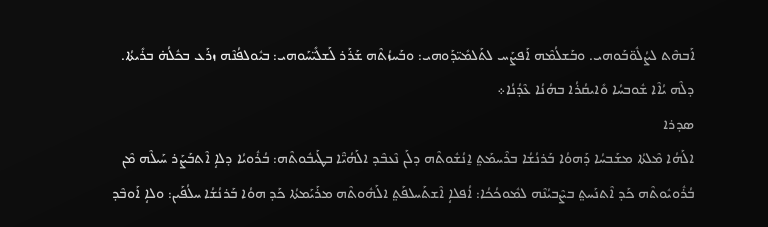ܐܰܒܗܶܬ ܠܨܳܠܽܘ̈ܒܰܘܗܝ. ܘܒܰܫܠܳܡܶܗ ܐܰܦܨܰܚ ܠܬܰܠܡܺܝ̈ܕܰܘܗܝ: ܘܒܰܚܙܳܬܶܗ ܫܰܪܰܪ ܠܰܫܠܺܝ̈ܚܰܘܗܝ: ܒܝܽܘܠܦܳܢܶܗ ܙܪܰܥ ܒܟܽܠܳܗ̇ ܒܪܺܝܬܳܐ. ܕܠܶܗ ܝܳܐܶܐ ܫܽܘܒܚܳܐ ܘܺܐܝܩܳܪܳܐ ܒܗܳܢܳܐ ܥܶܕܳܢܳܐ܀
ܣܕܪܐ
ܐܠܰܗܳܐ ܡܶܠܬܳܐ ܡܫܰܒܚܳܐ ܕܰܗܘܳܐ ܒܰܪܢܳܫܳܐ ܒܪܶܚܡܰܬ݀ ܐ̱ܢܳܫܽܘܬܶܗ ܕܠܰܢ ܢܶܥܒܶܕ ܐܠܰܗܳܝ̈ܶܐ ܒܛܰܝܒܽܘܬܶܗ: ܒܳܪܽܘܝܳܐ ܕܠܐܴ ܐܶܬܒܰܨܰܪ ܚܰܝܠܶܗ ܡܶܢ ܒܳܪܽܘܝܽܘܬܶܗ ܟܰܕ ܐܶܬܢܰܚܬ݀ ܒܨܶܒܝܳܢܶܗ ܠܡܽܘܟܳܟܳܐ: ܐܳܦܠܐܴ ܐܶܫܬܰܚܠܦܰܬ݀ ܐܠܰܗܽܘܬܶܗ ܡܪܰܝܰܡܬܳܐ ܟܰܕ ܗܘܳܐ ܒܰܪܢܳܫܳܐ ܚܠܳܦܰܝܢ: ܘܠܐܴ ܐܰܘܒܶܕ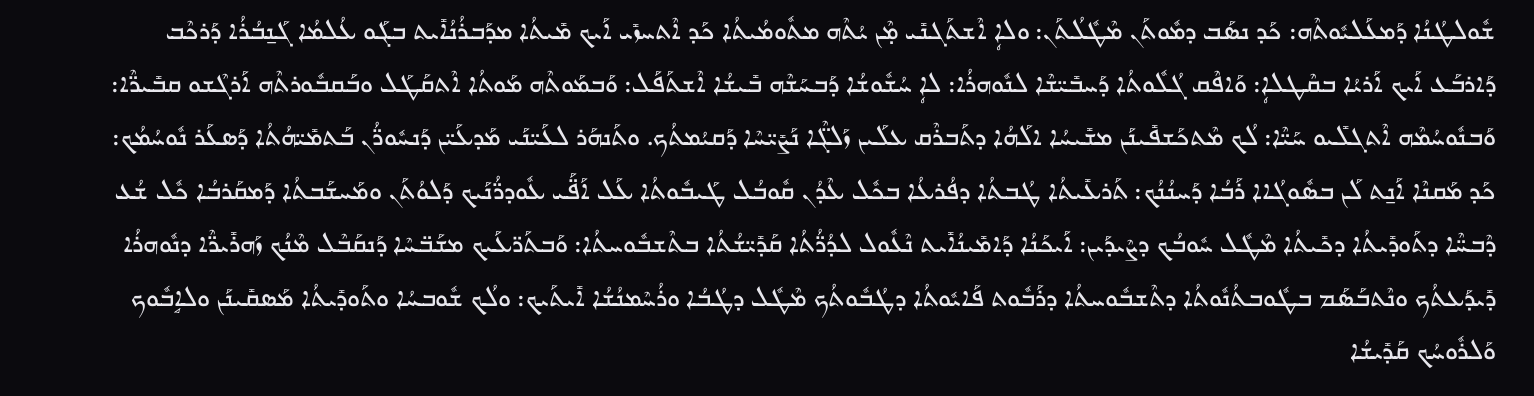ܫܽܘܠܛܳܢܳܐ ܕܰܡܥܰܠܝܽܘܬܶܗ: ܟܰܕ ܢܣܰܒ ܕܡܽܘܬܰܢ ܡܶܛܽܠܳܬܰܢ: ܘܠܐܴ ܐܶܫܬܰܓܢܺܝ ܡ̣ܶܢ ܝܳܬܶܗ ܡܬܽܘܡܳܝܬܳܐ ܟܰܕ ܐܶܬܚܙܺܝ ܐܰܝܟ ܡܺܝܬܳܐ ܡܕܰܒܪܳܢܳܐܺܝܬ ܒܓܰܘ ܥܳܠܡܳܐ ܓܰܢ̱ܒܳܪܳܐ ܕܰܪܟܶܒ ܕܰܐܪܒܰܥ ܐܰܝܟ ܐܰܪܝܳܐ ܒܩܶܛܠܐܴ: ܘܰܐܦܶܩ ܓܳܠܽܘܬܳܐ ܕܰܚܒܺܝ̈ܫܶܐ ܠܢܽܘܗܪܳܐ: ܠܐܴ ܚܳܫܽܘܫܳܐ ܕܰܒܚܰܫܶܗ ܒܺܝܫܳܐ ܐܶܫܬܰܦܰܠ: ܘܰܒܡܰܘܬܶܗ ܡܰܘܬܳܐ ܐܶܬܩܰܛܰܠ ܘܒܰܩܒܽܘܪܬܶܗ ܐܰܪܓܶܫܘ ܩܒܺܝܪ̈ܶܐ: ܘܰܒܢܽܘܚܳܡܶܗ ܐܶܬܓܠܺܝܘ ܚܰܝ̈ܶܐ: ܠܳܟ ܡܶܬܟܰܫܦܺܝܢܰܢ ܡܫܺܝܚܳܐ ܐܠܰܗܳܐ ܕܬܰܒܪܶܩ ܥܠܰܝܢ ܙܰܠܓ̈ܶܐ ܢܰܨܺܝ̈ܚܶܐ ܕܰܩܝܳܡܬܳܟ. ܘܬܰܢܗܰܪ ܠܥܰܝ̈ܢܰܝ ܡܰܕܥܰܝ̈ܢ ܕܰܢܚܽܘܪ̈ܳܢ ܒܰܬܡܺܝ̈ܗܳܬܳܐ ܕܰܣܥܰܪ ܢܽܘܚܳܡܳܟ: ܟܰܕ ܡܰܩܢܶܐ ܐܰܢ̱ܬ ܠܰܢ ܒܣܽܘܓܳܐܐ ܪܰܒܳܐ ܕܰܚܢܳܢܳܟ: ܬܰܪܥܺܝܬܳܐ ܛܳܒܬܳܐ ܕܦܳܪܥܳܐ ܒܟܽܠ ܥܶܕܳܢ ܩܽܘܒܳܠ ܛܰܝܒܽܘܬܳܐ ܥܰܠ ܐܰܦ̈ܰܝ ܥܽܘܕܪ̈ܳܢܰܝܟ ܕܰܠܘܳܬܰܢ ܘܡܰܚܫܰܒܬܳܐ ܕܰܡܩܰܪܒܳܐ ܟܽܠ ܫܳܥ ܕܶܒܚ̈ܶܐ ܕܬܰܘܕܺܝܬܳܐ ܕܟܺܝܬܳܐ ܡܶܛܽܠ ܚܽܘܒܳܟ ܕܨܶܝܕܰܝܢ: ܐܰܝܟܰܢܳܐ ܕܰܐܡܺܝܢܳܐܺܝܬ ܢܶܥܽܘܠ ܠܕܳܪ̈ܳܬܳܐ ܩܰܕܺܝ̈ܫܳܬܳܐ ܒܬܶܫܒܽܘܚܬܳܐ: ܘܰܒܬܰܪ̈ܥܰܝܟ ܡܫܰܒ̈ܚܶܐ ܕܰܢܩܰܒܶܠ ܡܶܢܳܟ ܙܰܗܪܺܝܪ̈ܶܐ ܕܢܽܘܗܪܳܐ ܕܺܝܕܰܥܬܳܟ ܘܢܶܬܒܰܣܰܡ ܒܛܽܘܒܬܳܢܽܘܬܳܐ ܕܬܶܫܒܽܘܚܬܳܐ ܕܪܰܒܽܘܬ ܦܰܐܝܽܘܬܳܐ ܕܛܳܒܽܘܬܳܟ ܡܶܛܽܠ ܕܛܳܒܳܐ ܘܪܳܚܶܡܢܳܫܳܐ ܐܺܝܬܰܝܟ: ܘܠܳܟ ܫܽܘܒܚܳܐ ܘܬܰܘܕܺܝܬܳܐ ܡܰܣܩܺܝܢܰܢ ܘܠܐܱܒܽܘܟ ܘܰܠܪܽܘܚܳܟ ܩܰܕܺܝܫܳܐ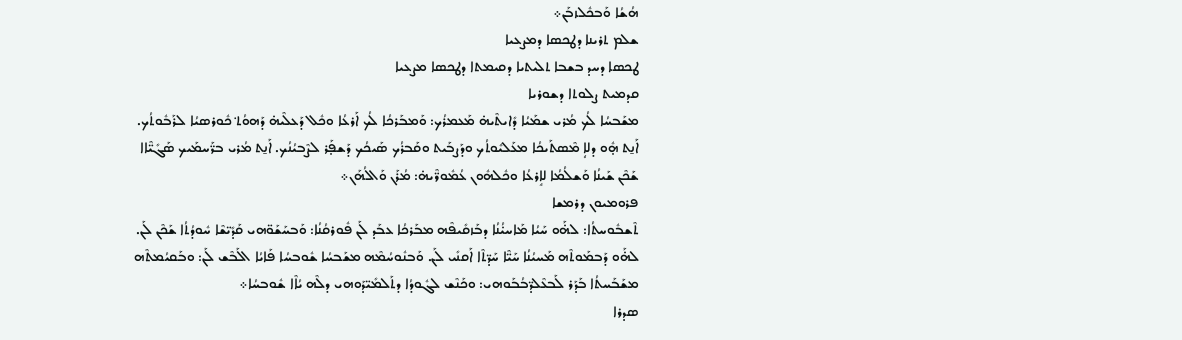ܗܳܫܳܐ ܘܰܒܟܽܠܙܒܰܢ܀
ܫܠܡ ܬܪܝܢܐ ܕܛܟܣܐ ܕܡܨܥܝܐ
ܛܟܣܐ ܕܚܕ ܒܫܒܐ ܬܠܝܬܝܐ ܕܩܝܡܬܐ ܕܛܟܣܐ ܡܨܥܝܐ
ܩܕܡܝܬ ܨܠܘܬܐ ܕܫܘܪܝܐ
ܡܫܰܒܚܳܐ ܠܳܟ ܡܳܪܝ ܫܡܰܝܳܐ ܕܺܐܝܬܶܝܗ̇ ܡܰܥܡܪܳܟ: ܘܰܡܒܰܪܟܳܐ ܠܳܟ ܐܰܪܥܳܐ ܘܟܽܠ ܕܰܥܠܶܝܗ̇ ܕܰܗܘܳܬ݀ ܟܽܘܪܣܝܳܐ ܠܪܰܒܽܘܬܳܟ. ܐܰܢ̱ܬ ܗ̣ܽܘ ܕܠܐܴ ܡܶܣܬܰܝܟܳܐ ܡܥܰܠܝܽܘܬܳܟ ܘܕܰܨܒܰܝܬ ܘܩܰܒܪܳܟ ܣܰܝܟܳܟ ܕܰܫܦ̣ܰܪ ܠܨܶܒܝܳܢܳܟ. ܐܰܢ̱ܬ ܡܳܪܝ ܒܪ̈ܰܚܡܰܝܟ ܣܰܓܺܝ̈ܶܐܐ ܫܰܟܶܢ ܫܰܝܢܳܐ ܘܰܫܠܳܡܳܐ ܠܐܱܪܥܳܐ ܘܟܽܠܗܽܘܢ ܥܳܡܽܘܪ̈ܶܝܗ̇: ܡܳܪܰܢ ܘܰܐܠܳܗܰܢ܀
ܦܪܘܡܝܘܢ ܕܪܡܫܐ
ܬܶܫܒܽܘܚܬܳܐ: ܠܗ̇ܰܘ ܚܰܝܳܐ ܡܰܐܚܝ̇ܳܢܳܐ ܕܒܰܙܩܺܝܦܶܗ ܡܒܰܪܟܳܐ ܥܒܰܕ ܠܰܢ ܦܽܘܪܩܳܢܳܐ: ܘܰܒܚܰܫܰܘ̈ܗܝ ܩܰܕܺܝ̈ܫܶܐ ܚܽܘܕܳܬܳܐ ܫܰܟܶܢ ܠܰܢ. ܠܗ̇ܰܘ ܕܰܒܡܰܘܬܶܗ ܡܰܚܝܳܢܳܐ ܚܰܝ̈ܶܐ ܚܰܕ̈ܬܶܐ ܐܰܩܢܺܝ ܠܰܢ. ܘܰܒܢܽܘܚܳܡܶܗ ܡܫܰܒܚܳܐ ܫܽܘܒܚܳܐ ܦܰܐܝܳܐ ܐܠܰܒܶܫ ܠܰܢ: ܘܒܰܩܝܳܡܬܶܗ ܡܫܰܒܰܚܬܳܐ ܒܰܕܰܪ ܠܰܒܥܶܠܕ̈ܒܳܒܰܘܗܝ: ܘܟܰܢܶܫ ܠܓܽܘܕܳܐ ܕܬܰܠܡܺܝ̈ܕܰܘܗܝ ܕܠܶܗ ܝܳܐܶܐ ܫܽܘܒܚܳܐ܀
ܣܕܪܐ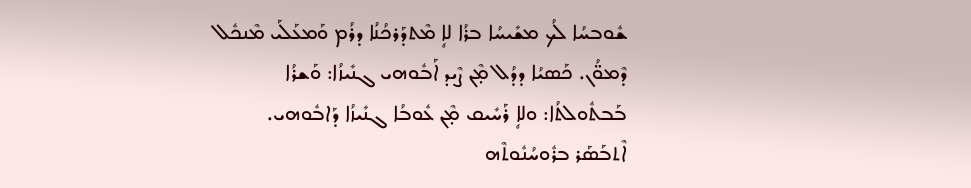ܫܽܘܒܚܳܐ ܠܳܟ ܡܫܺܝܚܳܐ ܒܪܳܐ ܠܐܴ ܡܶܬܕܰܪܟܳܢܳܐ ܕܪܳܡ ܘܰܡܥܰܠܰܝ ܡܶܢܟܽܠ ܕܶܡܘ̈ܳܢ. ܟܰܣܝܳܐ ܕܕܳܠ ܡ̣ܶܢ ܨܶܝܕ ܐܰܒܽܘܗܝ ܓܢܺܝܙܳܐ: ܘܰܫܪܳܐ ܒܰܒܬܽܘܠܬܳܐ: ܘܠܐܴ ܪܰܚܺܝܩ ܡ̣ܶܢ ܥܽܘܒܳܐ ܓܢܺܝܙܳܐ ܕܰܐܒܽܘܗܝ. ܐܶܬܒܰܣܰܪ ܒܪܽܘܚܳܢܽܘܬܶܗ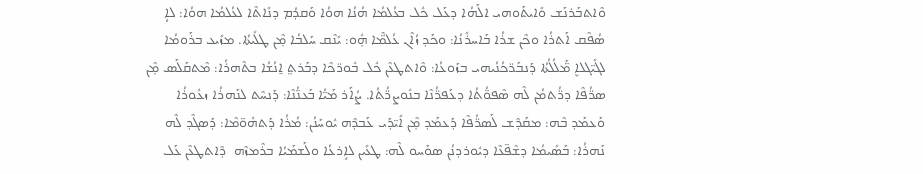ܘܶܐܬܒܰܪܢܰܫ ܘܺܐܝܬܰܘܗܝ ܐܠܰܗܳܐ ܕܥܰܠ ܟܽܠ ܒܥܳܠܡܳܐ ܗܳܢܳܐ ܗܘܳܐ ܘܰܩܕܳܡ ܕܢܺܐܬܶܐ ܠܥܳܠܡܳܐ ܗܘܳܐ: ܠܐܴ ܣܳܦܶܩ ܐܰܬܪܳܐ ܘܟܶܢ ܫܪܳܐ ܒܰܐܚܪܺܢܳܐ: ܘܟܰܕ ܙܳܐܶܢ ܥܳܠܡ̈ܶܐ ܗ̣ܽܘ: ܝܺܢܶܩ ܚܰܠܒܳܐ ܡ̣ܶܢ ܛܠܺܝܬܳܐ. ܡܙܺܝܥ ܒܪܰܘܡܳܐ ܠܓܺܝ̈ܓܠܐܷ ܡ̈ܰܠܳܠܳܬܳܐ ܕܰܢܒܰܪ̈ܟܳܢܳܝܗܝ ܒܙܰܘܥܳܐ: ܘܶܐܬܛܥܶܢ ܟܽܠ ܒܽܘܪ̈ܟܶܐ ܕܒܰܪܬ݀ ܐ̱ܢܳܫܳܐ ܒܬܶܗܪܳܐ: ܡܶܬܩܰܠܰܣ ܡ̣ܶܢ ܣܪ̈ܳܦܶܐ ܕܪ̈ܳܬܡܳܢ ܠܶܗ ܣܶܦܘ̈ܳܬܳܐ ܕܥܰܦܪ̈ܳܢܶܐ ܒܢܽܘܨܪ̈ܳܬܳܐ. ܨܳܐܰܪ ܡܰܝ̈ܳܐ ܒܰܥܢ̈ܳܢܶܐ: ܕܰܢܚܶܬ ܠܢܰܗܪܳܐ ܙܥܽܘܪܳܐ ܘܰܥܡܰܕ ܒܶܗ: ܡܩܰܕܶܫ ܠܰܣܪ̈ܳܦܶܐ ܕܰܥܡܰܕ ܡ̣ܶܢ ܐܺܝ̈ܕܰܝ ܥܰܒܕܶܗ ܝܽܘܚܰܢܳܢ: ܡܳܪܳܐ ܕܰܬܗܽܘ̈ܡܶܐ: ܕܰܣܓܶܕ ܠܶܗ ܢܰܗܪܳܐ: ܒܰܣܺܝܡܳܐ ܕܫܶܦ̈ܥܶܐ ܕܝܽܘܪܕܢܳܢ ܣܘܰܚܘ ܠܶܗ: ܛܥܺܝܢ ܠܐܱܪܥܳܐ ܘܠܰܫܡܰܝܳܐ ܒܪܶܡܙܶܗ  ܕܶܐܬܛܥܶܢ ܥܰܠ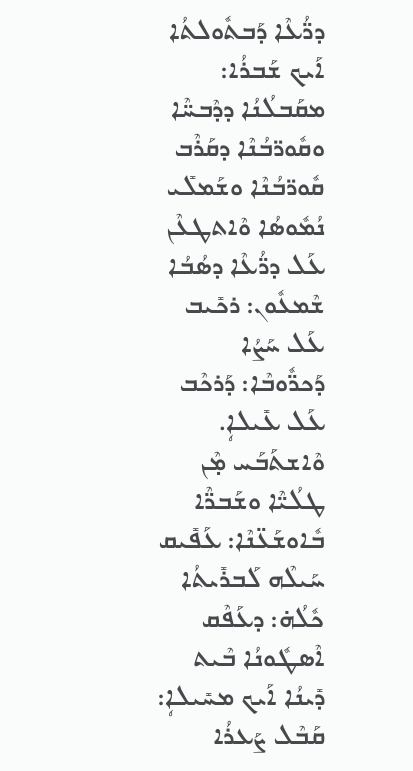ܕܪ̈ܳܥܶܐ ܕܰܒܬܽܘܠܬܳܐ ܐܰܝܟ ܫܰܒܪܳܐ: ܡܩܰܒܠܳܢܳܐ ܕܕܶܒܚ̈ܶܐ ܘܩܽܘܪ̈ܒܳܢܶܐ ܕܩܰܪܶܒ ܩܽܘܪ̈ܒܳܢܶܐ ܘܫܰܡܠܺܝ ܢܳܡܽܘܣܳܐ ܘܶܐܬܛܥܶܢ ܥܰܠ ܕܪ̈ܳܥܶܐ ܕܣܳܒܳܐ ܫܶܡܥܽܘܢ: ܪܟܺܝܒ ܥܰܠ ܚܰܨܳܐ ܕܰܟܪ̈ܽܘܒܶܐ: ܕܰܪܟܶܒ ܥܰܠ ܥܺܝܠܐܴ. ܘܶܐܫܬܰܒܰܚ ܡ̣ܶܢ ܛܠܳܝ̈ܶܐ ܘܫܰܒܪ̈ܶܐ ܒܽܐܘܫܰܥ̈ܢܶܐ: ܥܰܦܺܝܩ ܚܰܝܠܶܗ ܠܰܒܪܺܝܬܳܐ ܟܽܠܳܗ̇: ܕܥܰܦܶܩ ܐܶܣܛܽܘܢܳܐ ܒܶܝܬ ܕܺܝܢܳܐ ܐܰܝܟ ܡܚܺܝܠܐܴ: ܩܰܒܶܠ ܨܰܥܪܳܐ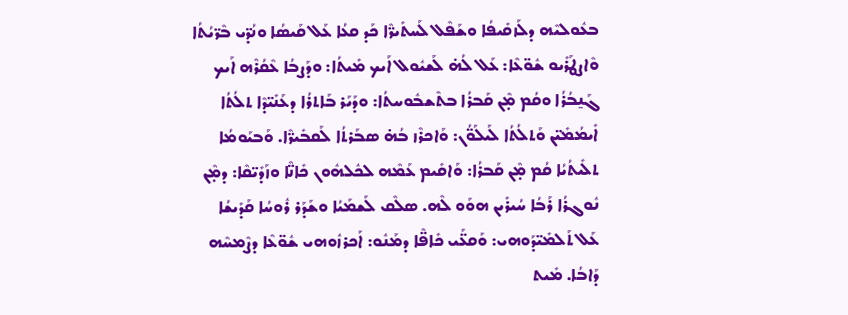ܒܥܽܘܠܝܶܗ ܕܠܰܙܩܺܝܦܳܐ ܘܫܰܦܶܠ ܠܰܚܬܺܝܪ̈ܶܐ ܟܰܕ ܩܥܳܐ ܥܰܠ ܩܰܝܣܳܐ ܘܢܳܕ̈ܝ ܒܶܪ̈ܝܳܬܳܐ ܘܶܐܨܛܰܪܺܝܘ ܫܽܘ̈ܥܶܐ: ܥܰܠ ܠܳܗ̇ ܠܰܫܝܽܘܠ ܐܰܝܟ ܡܺܝܬܳܐ: ܘܕܰܨܒܳܐ ܥܶܩܳܪܶܗ ܐܰܝܟ ܓܰܢ̱ܒܳܪܳܐ ܘܩܳܡ ܡ̣ܶܢ ܩܰܒܪܳܐ ܒܬܶܫܒܽܘܚܬܳܐ: ܘܕܰܝܰܪ ܒܰܐܬܪܳܐ ܕܥܰܢܺܝ̈ܕܶܐ ܬܠܳܬܳܐ ܐܺܝܡܳܡܺܝ̈ܢ ܘܰܬܠܳܬܳܐ ܠܰܝܠܰܘ̈ܳܢ: ܘܰܐܟܪܶܙ ܒܳܗ̇ ܣܒܰܪܬܳܐ ܠܰܩܒܺܝܪ̈ܶܐ. ܘܰܒܝܰܘܡܳܐ ܬܠܺܝܬܳܝܳܐ ܩܳܡ ܡ̣ܶܢ ܩܰܒܪܳܐ: ܘܰܐܩܺܝܡ ܥܰܡܶܗ ܠܟܽܠܗܽܘܢ ܟܺܐܢ̈ܶܐ ܘܙܰܕܺܝ̈ܩܶܐ: ܕܡ̣ܶܢ ܢܽܘܓܪܳܐ ܪܰܒܳܐ ܚܳܝܪܺܝܢ ܗܘܰܘ ܠܶܗ. ܣܠܶܩ ܠܰܫܡܰܝܳܐ ܘܫܰܕܰܪ ܪܽܘܚܳܐ ܩܰܕܺܝܫܳܐ ܥܰܠ ܬܰܠܡܺܝ̈ܕܰܘܗܝ: ܘܰܩܥ̈ܰܝ ܟܺܐܦ̈ܶܐ ܕܡܰܢܽܘ: ܐܰܟܪܙܽܘܗܝ ܫܽܘ̈ܥܶܐ ܕܨܶܡܚܶܗ ܕܰܐܒܳܐ. ܡܺܝܬ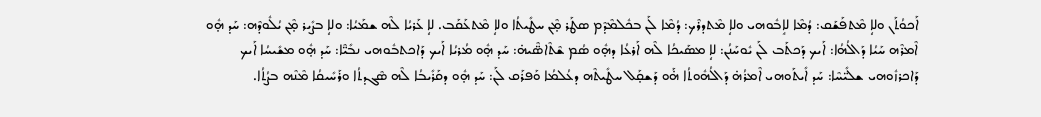ܐܰܟܘܳܬܰܢ ܘܠܐܴ ܡܶܬܦܰܫܰܩ: ܕܳܡܶܐ ܠܐܱܒܽܘܗܝ ܘܠܐܴ ܡܶܬܕܪܶܟ: ܕܳܡܶܐ ܠܰܢ ܒܟܽܠܡܶܕܶܡ ܣܛܰܪ ܡ̣ܶܢ ܚܛܺܝܬܳܐ ܘܠܐܴ ܡܶܬܥܰܩܰܒ. ܠܐܴ ܥܰܪܝܳܐ ܠܶܗ ܫܡܰܝܳܐ: ܘܠܐܴ ܒܨܺܝܪ ܡ̣ܶܢ ܝܳܠܽܘܕܶܗ: ܚܰܕ ܗ̣ܽܘ ܐܶܡܪܶܗ ܚܰܝܳܐ ܕܰܐܠܳܗܳܐ: ܐܰܝܟ ܕܰܟܬܰܒ ܠܰܢ ܝܽܘܚܰܢܳܢ: ܠܐܴ ܡܣܰܝܟܳܐ ܠܶܗ ܐܰܪܥܳܐ ܕܗ̣ܽܘ ܣܳܡ ܫܶܬܶܐܣ̈ܶܝܗ̇: ܚܰܕ ܗ̣ܽܘ ܡܳܪܝܳܐ ܐܰܝܟ ܕܰܐܟܬܒܽܘܗܝ ܢܒܺܝ̈ܶܐ: ܚܰܕ ܗ̣ܽܘ ܡܫܺܝܚܳܐ ܐܰܝܟ ܕܰܐܟܪܙܽܘܗܝ ܫܠܺܝ̈ܚܶܐ: ܚܰܕ ܐܺܝܬܰܘܗܝ ܐܶܡܪܳܗ̇ ܕܰܐܠܳܗܽܘܬܳܐ ܗ̇ܰܘ ܕܰܫܩ̣ܰܠ ܚܛܺܝܬܶܗ ܕܥܳܠܡܳܐ ܘܰܦܪܰܩ ܠܰܢ: ܚܰܕ ܗ̣ܽܘ ܕܩܰܪܺܝܒܳܐ ܠܶܗ ܣܶܓܕܬܳܐ ܘܪܰܚܺܝܩܳܐ ܡܶܢܶܗ ܒܨܳܬܳܐ.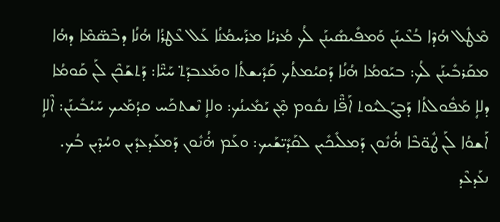ܡܶܛܽܠ ܗܳܕܶܐ ܒܳܥܶܝܢܰܢ ܘܰܡܦܺܝܣܺܝܢܰܢ ܠܳܟ ܡܳܪܝܳܐ ܡܪܰܚܡܳܢܳܐ ܥܰܠ ܥܶܛܪܳܐ ܗܳܢܳܐ ܕܒܶܣ̈ܡܶܐ ܕܗܳܐ ܡܩܰܪܒܺܝܢܰܢ ܠܳܟ: ܒܝܰܘܡܳܐ ܗܳܢܳܐ ܕܰܩܝܳܡܬܳܟ ܩܰܕܺܝܫܬܳܐ ܘܡܰܥܒܕܰܬ݀ ܚܰܝ̈ܶܐ: ܕܰܬܫܰܟܶܢ ܠܰܢ ܩܰܘܡܳܐ ܕܠܐܴ ܡܰܦܽܘܠܬܳܐ ܕܰܒܓܰܠܝܽܘܬ ܐܰܦ̈ܶܐ ܢܩܽܘܡ ܡ̣ܶܢ ܝܰܡܺܝܢܳܟ: ܘܠܐܴ ܢܶܫܬܟܰܚ ܩܕܳܡܰܝܟ ܚܰܝܳܒܺܝܢܰܢ: ܐܶܠܐܴ ܐܰܫܘܳܐ ܠܰܢ ܛܽܘ̈ܒܶܐ ܗ̇ܳܢܽܘܢ ܕܰܡܠܺܝܟܺܝܢ ܠܩܰܕܺܝ̈ܫܰܝܟ: ܘܥܰܡ ܗ̇ܳܢܽܘܢ ܕܰܡܥܰܕܥܕܺܝܢ ܘܚܳܕܶܝܢ ܒܳܟ. ܢܥܰܕܥܶܕ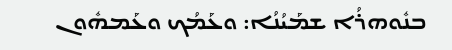ܒܢܽܘܗܪܳܐ ܫܡܰܝܳܢܳܐ: ܘܥܰܡܳܟ ܘܥܰܡܗܽܘܢ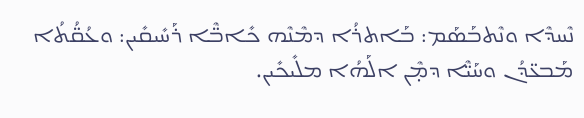ܢܶܚܕܶܐ ܘܢܶܬܒܰܣܰܡ: ܒܰܐܬܪܳܐ ܕܡܶܢܶܗ ܟܺܐܒ̈ܶܐ ܪܰܚܺܝܩܺܝܢ: ܘܥܳܩ̈ܳܬܳܐ ܡܰܒܥ̈ܕܳܢ ܘܚܰܝ̈ܶܐ ܕܡ̣ܶܢ ܐܠܰܗܳܐ ܡܠܺܝܟܺܝܢ.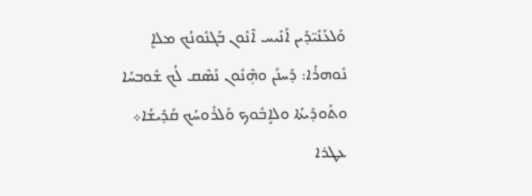ܘܰܠܥܰܢܺܝ̈ܕܰܝܢ ܐܰܢܺܝܚ ܐܶܢܽܘܢ ܒܰܓܢܽܘܢܳܟ ܡܠܐܷ ܢܽܘܗܪܳܐ: ܕܰܚܢܰܢ ܘܗ̣ܶܢܽܘܢ ܢܰܣܶܩ ܠܳܟ ܫܽܘܒܚܳܐ ܘܬܰܘܕܺܝܬܳܐ ܘܠܐܱܒܽܘܟ ܘܰܠܪܽܘܚܳܟ ܩܰܕܺܝܫܳܐ܀
ܥܛܪܐ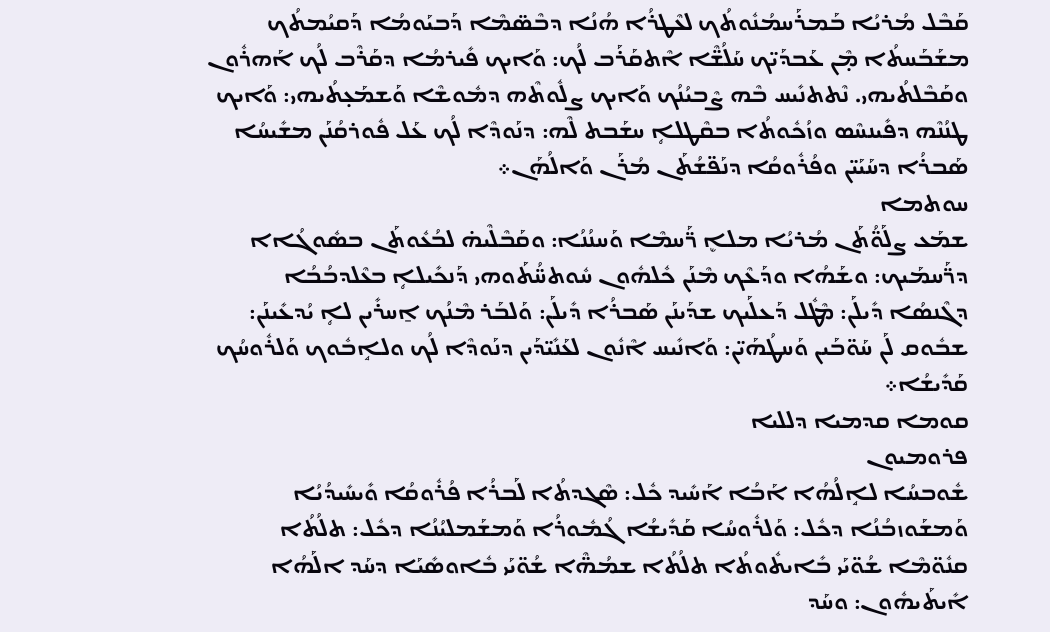ܩܰܒܶܠ ܡܳܪܝܳܐ ܒܰܡܪܰܚܡܳܢܽܘܬܳܟ ܠܥܶܛܪܳܐ ܗܳܢܳܐ ܕܒܶܣ̈ܡܶܐ ܕܰܒܝܰܘܡܳܐ ܕܰܩܝܳܡܬܳܟ ܡܫܰܒܰܚܬܳܐ ܡ̣ܶܢ ܥܰܒܕܰܝ̈ܟ ܚܰܠܳܫ̈ܶܐ ܐܶܬܩܰܪܰܒ ܠܳܟ: ܘܰܐܝܟ ܦܺܝܪܡܳܐ ܕܩܰܪܶܒ ܠܳܟ ܐܰܗܪܽܘܢ ܘܩܰܒܶܠܬܳܝܗܝ. ܢܶܬܬܢܺܝܚ ܒܶܗ ܨܶܒܝܳܢܳܟ ܘܰܐܝܟ ܨܠܽܘܬܶܗ ܕܡܽܘܫܶܐ ܘܰܫܡܰܥ̣ܬܳܝܗܝ: ܘܰܐܝܟ ܛܢܳܢܶܗ ܕܦܺܝܢܚܶܣ ܘܙܳܟܽܘܬܳܐ ܒܩܶܛܠܐܴ ܚܫܰܒܬ ܠܶܗ: ܕܢܰܘܕܶܐ ܠܳܟ ܥܰܠ ܦܽܘܪܩܳܢܰܢ ܡܫܺܝܚܳܐ ܣܰܒܪܳܐ ܕܚܰܝܰܝ̈ܢ ܘܦܳܪܽܘܩܳܐ ܕܢܰܦ̈ܫܳܬܰܢ ܡܳܪܰܢ ܘܰܐܠܳܗܰܢ܀
ܚܘܬܡܐ
ܫܡܰܥ ܨܠܰܘ̈ܳܬܰܢ ܡܳܪܝܳܐ ܡܠܐܷ ܪ̈ܰܚܡܶܐ ܘܰܚܢܳܢܳܐ: ܘܩܰܒܶܠܶܝܗ̇ ܠܒܳܥܽܘܬܰܢ ܒܣܽܘܓܳܐܐ ܕܪ̈ܰܚܡܰܝܟ: ܘܫܰܗܳܐ ܘܕܰܥܶܟ ܡܶܢܰܢ ܟܽܠܗܽܘܢ ܚܽܘܬܚ̈ܳܬܰܘܗܝ ܕܰܢܟܺܝܠܐܴ ܒܥܶܠܕܒܳܒܳܐ ܕܓܶܢܣܳܐ ܕܺܝܠܰܢ: ܡܶܛܽܠ ܕܰܥܠܰܝܟ ܫܕܰܝܢܰܢ ܣܰܒܪܳܐ ܕܺܝܠܰܢ: ܘܰܠܒܰܪ ܡܶܢܳܟ ܐ̱ܚܪܺܝܢ ܠܐܴ ܝܳܕܥܺܝܢܰܢ: ܫܒܽܘܩ ܠܰܢ ܚܰܘ̈ܒܰܝܢ ܘܰܚܛܳܗܰܝ̈ܢ: ܘܰܐܢܺܝܚ ܐܶܢܽܘܢ ܠܥܰܢܺܝ̈ܕܰܝܢ ܕܢܰܘܕܶܐ ܠܳܟ ܘܠܐܱܒܽܘܟ ܘܰܠܪܽܘܚܳܟ ܩܰܕܺܝܫܳܐ܀
ܩܘܡܐ ܩܕܡܝܐ ܕܠܠܝܐ
ܦܪܘܡܝܘܢ
ܫܽܘܒܚܳܐ ܠܐܱܠܳܗܳܐ ܐܰܒܳܐ ܐܰܚܺܝܕ ܟܽܠ: ܣܶܓܕܬܳܐ ܠܰܒܪܳܐ ܦܳܪܽܘܩܳܐ ܘܺܝܚܺܝܕܳܝܳܐ ܘܰܡܫܰܘܙܒܳܢܳܐ ܕܟܽܠ: ܘܰܠܪܽܘܚܳܐ ܩܰܕܺܝܫܳܐ ܓܳܡܽܘܪܳܐ ܘܰܡܫܰܡܠܝܳܢܳܐ ܕܟܽܠ: ܬܠܳܬܳܐ ܩܢܽܘ̈ܡܶܐ ܫܳܘ̈ܝܰܝ ܒܺܐܝܬܽܘܬܳܐ ܬܠܳܬܳܐ ܫܡܳܗ̈ܶܐ ܫܳܘ̈ܝܰܝ ܒܽܐܘܣܺܝܰܐ ܕܚܰܕ ܐܠܰܗܳܐ ܐܺܝܬܰܝܗܽܘܢ: ܘܚܰܕ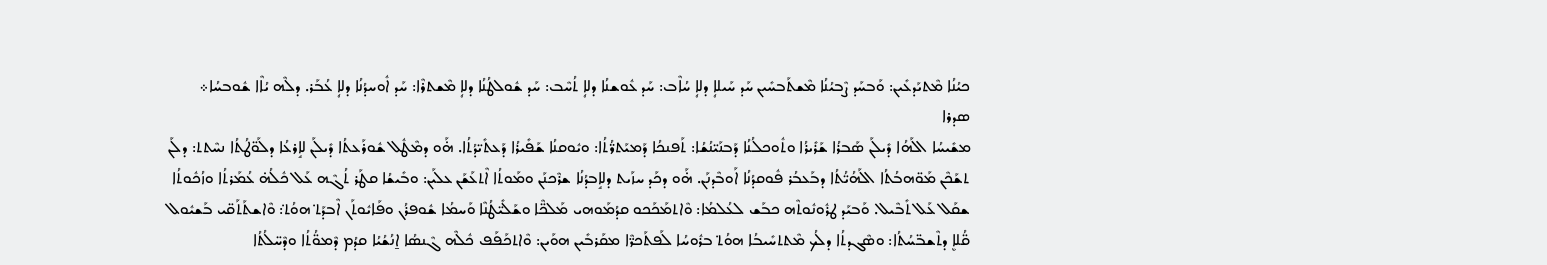ܟܝܳܢܳܐ ܡܶܬܝܰܕܥܺܝܢ: ܘܰܒܚܰܕ ܨܶܒܝܳܢܳܐ ܡܶܫܬܰܒܚܺܝܢ ܚܰܕ ܚܰܝܠܐܴ ܕܠܐܴ ܚܳܐܶܒ: ܚܰܕ ܥܽܘܫܢܳܐ ܕܠܐܴ ܬܳܚܶܒ: ܚܰܕ ܫܽܘܠܛܳܢܳܐ ܕܠܐܴ ܡܶܫܬܪܶܐ: ܚܰܕ ܐܽܘܚܕܳܢܳܐ ܕܠܐܴ ܥܳܒܰܪ. ܕܠܶܗ ܝܳܐܶܐ ܫܽܘܒܚܳܐ܀
ܣܕܪܐ
ܡܫܺܝܚܳܐ ܐܠܰܗܳܐ ܕܺܝܠܰܢ ܣܰܒܪܳܐ ܫܰܪܺܝܪܳܐ ܘܬܽܘܟܠܳܢܳܐ ܕܰܒܢܰܝ̈ܢܳܫܳܐ: ܬܰܦܢܟܳܐ ܕܰܡܝܰܬܪ̈ܳܬܳܐ: ܘܝܽܘܩܢܳܐ ܫܰܦܺܝܪܳܐ ܕܰܥܬܺܝ̈ܕܳܬܳܐ. ܗ̇ܰܘ ܕܡܶܛܽܠ ܫܽܘܪܰܥܬܳܐ ܕܺܝܠܰܢ ܠܐܱܪܥܳܐ ܕܠܰܘ̈ܛܳܬܳܐ ܢܚܶܬܬ: ܕܠܰܢ ܬܫܰܟܶܢ ܡܰܘ̈ܗܒܳܬܳܐ ܐܠܰܗܳܝ̈ܳܬܳܐ ܕܒܰܥܒܳܪ ܦܽܘܩܕܳܢܳܐ ܐܰܘܒܶܕܢܰܢ. ܗ̇ܰܘ ܕܟܰܕ ܚܙܰܝܬ ܕܠܐܱܒܕܳܢܳܐ ܫܪܶܟܢܰܢ ܘܡܰܘܬܳܐ ܐܶܬܥܰܫܰܢ ܥܠܰܝܢ: ܘܒܺܝܫܳܐ ܩܛܰܪ ܬܳܓܶܗ ܥܰܠ ܟܽܠܳܗ̇ ܥܳܡܰܪܬܳܐ ܘܙܳܟܽܘܬܳܐ ܫܩܰܠ ܥܰܠ ܬܺܒܶܝܠ. ܘܰܒܝܰܕ ܛܪܽܘܢܽܘܬܶܗ ܟܒܰܫ ܠܥܳܠܡܳܐ: ܘܶܐܬܡܰܟܰܟܘ ܩܕܳܡܰܘܗܝ ܡܰܠܟ̈ܶܐ ܘܫܰܠܺܝ̈ܛܳܢܶܐ ܘܰܚܡܳܐ ܫܽܘܦܪܳܢ ܘܦܰܐܝܽܘܬܰܢ ܐܶܒܕܰܬ݀ ܗܘܳܬ݀: ܘܶܐܫܬܰܬܰܩ̈ܝ ܒܰܫܝܽܘܠ ܩ̈ܳܠܐܷ ܕܬܶܫܒ̈ܚܳܬܳܐ: ܘܣܶܓܕܬܳܐ ܕܠܳܟ ܡܶܬܬܚܺܝܒܳܐ ܗܘܳܬ݀ ܒܪܽܘܚܳܐ ܠܰܦܬܰܟܪ̈ܶܐ ܡܩܰܪܒܺܝܢ ܗܘܰܝܢ: ܘܶܐܬܟܰܦܰܦ ܟܽܠܶܗ ܓܶܢܣܳܐ ܐ̱ܢܳܫܳܝܳܐ ܩܕܳܡ ܕܶܡܘ̈ܳܬܳܐ ܘܕܶܚ̈ܠܳܬܳܐ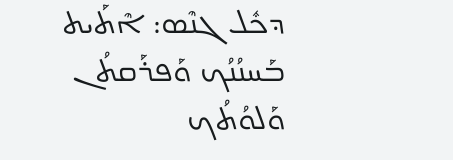ܕܟܽܠ ܓܢܶܣ: ܐܶܬܰܝܬ ܒܰܚܢܳܢܳܟ ܘܰܦܪܰܩܬܳܢ ܘܰܠܘܳܬܳܟ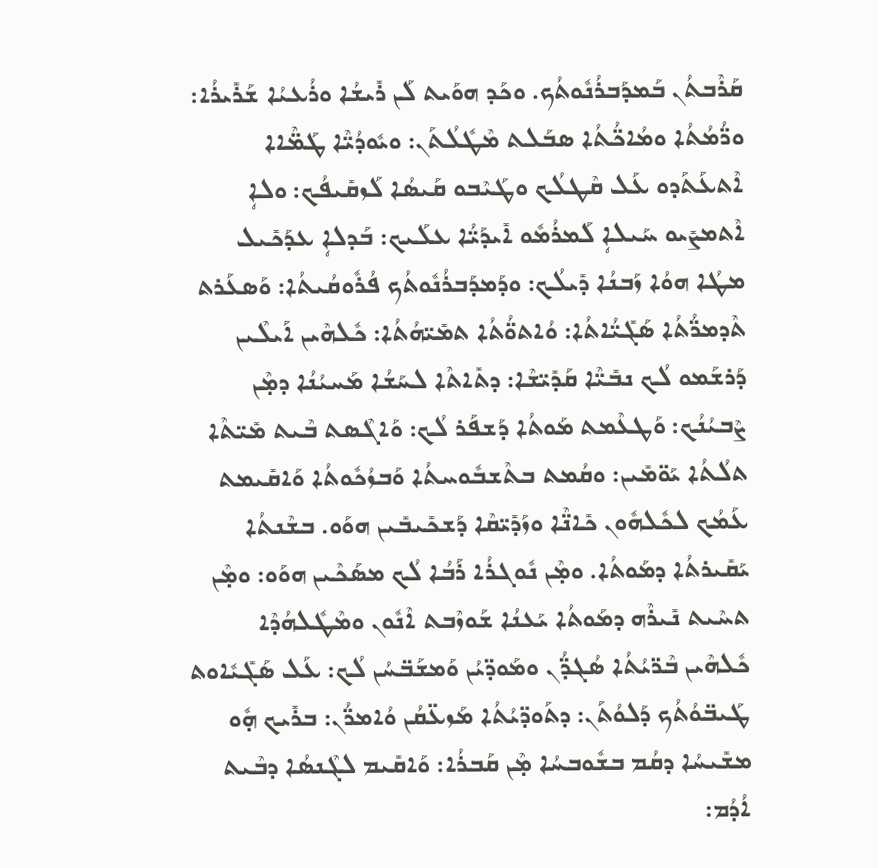ܩܰܪܶܒܬܳܢ ܒܰܡܕܰܒܪܳܢܽܘܬܳܟ. ܘܟܰܕ ܗܘܰܝܬ ܠܰܢ ܪܺܝܫܳܐ ܘܪܳܥܝܳܐ ܫܰܪܺܝܪܳܐ: ܘܪ̈ܳܡܳܬܳܐ ܘܡܳܐܟ̈ܳܬܳܐ ܣܒܰܠܬ ܡܶܛܽܠܳܬܰܢ: ܘܝܽܘܕܳܝ̈ܶܐ ܛܰܡ̈ܶܐܐ ܐܶܬܥܰܬܰܕܘ ܥܰܠ ܩܶܛܠܳܟ ܘܛܰܝܶܒܘ ܩܰܝܣܳܐ ܠܰܙܩܺܝܦܳܟ: ܘܠܐܴ ܐܶܬܡܨܺܝܘ ܚܰܝܠܐܴ ܠܰܡܪܳܡܽܘ ܐܺܝܕܰܝ̈ܳܐ ܥܠܰܝܟ: ܒܰܕܠܐܴ ܥܕܰܟܺܝܠ ܡܛܳܐ ܗܘܳܐ ܙܰܒܢܳܐ ܕܺܝܠܳܟ: ܘܕܰܡܕܰܒܪܳܢܽܘܬܳܟ ܦܳܪܽܘܩܳܝܬܳܐ: ܘܰܣܥܰܪܬ ܬܶܕܡܪ̈ܳܬܳܐ ܣܰܓܺܝ̈ܳܐܬܳܐ: ܘܳܐܬܘ̈ܳܬܳܐ ܬܡܺܝ̈ܗܳܬܳܐ: ܟܽܠܗܶܝܢ ܐܰܝܠܶܝܢ ܕܰܪܫܰܡܘ ܠܳܟ ܢܒܺܝ̈ܶܐ ܩܰܕܺܝ̈ܫܶܐ: ܕܬܺܐܬܶܐ ܠܚܰܫܳܐ ܡܰܚܝܳܢܳܐ ܕܡ̣ܶܢ ܨܶܒܝܳܢܳܟ: ܘܰܛܥܶܡܬ ܡܰܘܬܳܐ ܕܰܫܦܰܪ ܠܳܟ: ܘܰܐܓܶܣܬ ܒܶܝܬ ܡܺܝ̈ܬܶܐ ܬܠܳܬܳܐ ܝܰܘ̈ܡܺܝܢ: ܘܩܳܡܬ ܒܬܶܫܒܽܘܚܬܳܐ ܘܰܒܙܳܟܽܘܬܳܐ ܘܰܐܩܺܝܡܬ ܥܰܡܳܟ ܠܟܽܠܗܽܘܢ ܟܺܐܢ̈ܶܐ ܘܙܰܕܺܝ̈ܩܶܐ ܕܰܫܟܺܝܒܺܝܢ ܗܘܰܘ. ܒܫܶܢܬܳܐ ܝܰܩܺܝܪܬܳܐ ܕܡܰܘܬܳܐ. ܘܡ̣ܶܢ ܢܽܘܓܪܳܐ ܪܰܒܳܐ ܠܳܟ ܡܣܰܟܶܝܢ ܗܘܰܘ: ܘܡ̣ܶܢ ܬܚܶܝܬ ܢܺܝܪܶܗ ܕܡܰܘܬܳܐ ܝܰܥܢܳܐ ܫܰܘܙܶܒܬ ܐܶܢܽܘܢ ܘܡܶܛܽܠܗܳܕܶܐ ܟܽܠܗܶܝܢ ܒܶܪ̈ܝܳܬܳܐ ܣܳܓܕ̈ܳܢ ܘܡܰܘܕ̈ܝܳܢ ܘܰܡܫܰܒ̈ܚܳܢ ܠܳܟ: ܥܰܠ ܣܰܓܺܝܽܐܘܬ ܛܰܝܒ̈ܘܳܬܳܟ ܕܰܠܘܳܬܰܢ: ܕܬܰܘܕ̈ܝܳܬܳܐ ܡܰܙܥ̈ܩܳܢ ܘܳܐܡܪ̈ܳܢ: ܒܪܺܝܟ ܗ̣ܽܘ ܡܫܺܝܚܳܐ ܕܩܳܡ ܒܫܽܘܒܚܳܐ ܡ̣ܶܢ ܩܰܒܪܳܐ: ܘܰܐܩܺܝܡ ܠܓܶܢܣܳܐ ܕܒܶܝܬ ܐܳܕܳܡ: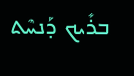ܒܪܺܝܟ ܕܰܢܚܶܬ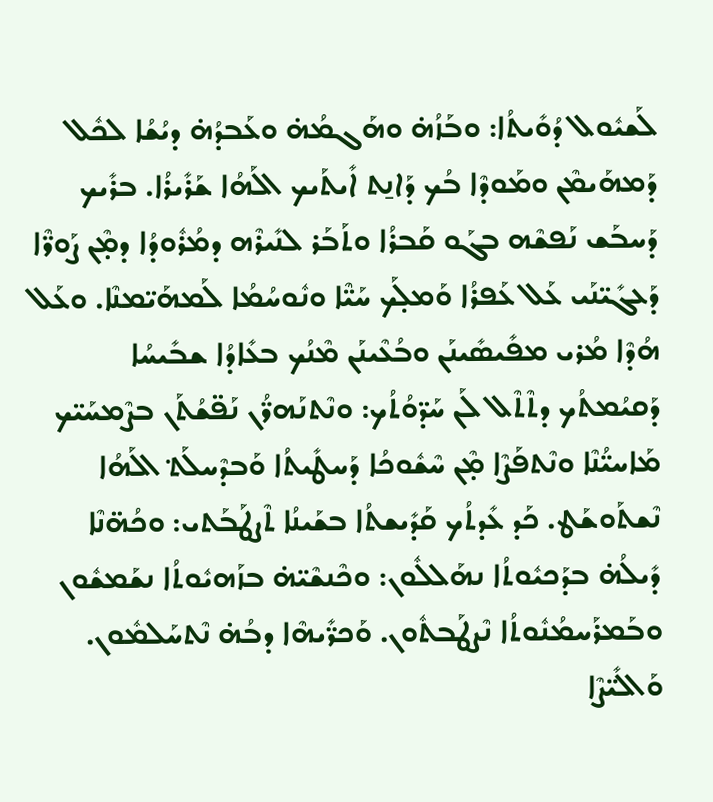ܠܰܫܝܽܘܠ ܕܳܘܺܝܬܳܐ: ܘܒܰܙܳܗ̇ ܘܗܰܓܡܳܗ̇ ܘܥܰܒܕܳܗ̇ ܕܝܳܫܳܐ ܠܟܽܠ ܕܰܡܗܰܝܡܶܢ ܘܡܰܘܕܶܐ ܒܳܟ ܕܰܐܢ̱ܬ ܐܺܝܬܰܝܟ ܐܠܰܗܳܐ ܫܰܪܺܝܪܳܐ. ܒܪܺܝܟ ܕܰܚܒܰܫ ܢܰܦܫܶܗ ܒܓܰܘ ܩܰܒܪܳܐ ܘܬܰܒܰܪ ܠܢܺܝܪܶܗ ܕܡܳܪܽܘܕܳܐ ܕܡ̣ܶܢ ܨܰܘܪ̈ܶܐ ܕܰܥܓܺܝ̈ܢܰܝ ܥܰܠ ܥܰܦܪܳܐ ܘܰܡܠ̣ܰܟ ܚܰܝ̈ܶܐ ܘܢܽܘܚܳܡܳܐ ܠܰܡܗܰܝ̈ܡܢܶܐ. ܘܥܰܠ ܗܳܕܶܐ ܡܳܪܝ ܡܦܺܝܣܺܝܢܰܢ ܘܒܳܥܶܝܢܰܢ ܡܶܢܳܟ ܒܥܺܐܕܳܐ ܫܒܺܝܚܳܐ ܕܰܩܝܳܡܬܳܟ ܕܬܶܬܶܠ ܠܰܢ ܚܰܕ̈ܘܳܬܳܟ: ܘܢܶܬܢܰܗܪ̈ܳܢ ܢܰܦ̈ܫܳܬܰܢ ܒܨܶܡܚܰܝ̈ܟ ܡܰܐܚܝ̈ܳܢܶܐ ܘܢܶܬܦܰܨܶܐ ܡ̣ܶܢ ܚܶܫܽܘܟܳܐ ܕܰܚܛܺܝܬܳܐ ܘܰܒܕܶܚܠܰܬ݀ ܐܠܰܗܳܐ ܢܶܫܬܰܘܫܰܛ. ܟܰܕ ܥܺܕܬܳܟ ܩܰܕܺܝܫܬܳܐ ܒܫܰܝܢܳܐ ܬܶܨܛܰܒܰܬܝ: ܘܟܳܗ̈ܢܶܐ ܕܺܝܠܳܗ̇ ܒܕܰܟܝܽܘܬܳܐ ܢܗܰܠܠܽܘܢ: ܘܟܶܢܫܶܝ̈ܗ̇ ܒܙܰܗܝܽܘܬܳܐ ܢܫܰܡܫܽܘܢ ܘܒܰܡܪܰܚܡܳܢܽܘܬܳܐ ܢܶܨܛܰܒܬܽܘܢ. ܘܰܟܪ̈ܺܝܗܶܐ ܕܒܳܗ̇ ܢܶܬܚܰܠܡܽܘܢ. ܘܰܐܠܺܝ̈ܨܶܐ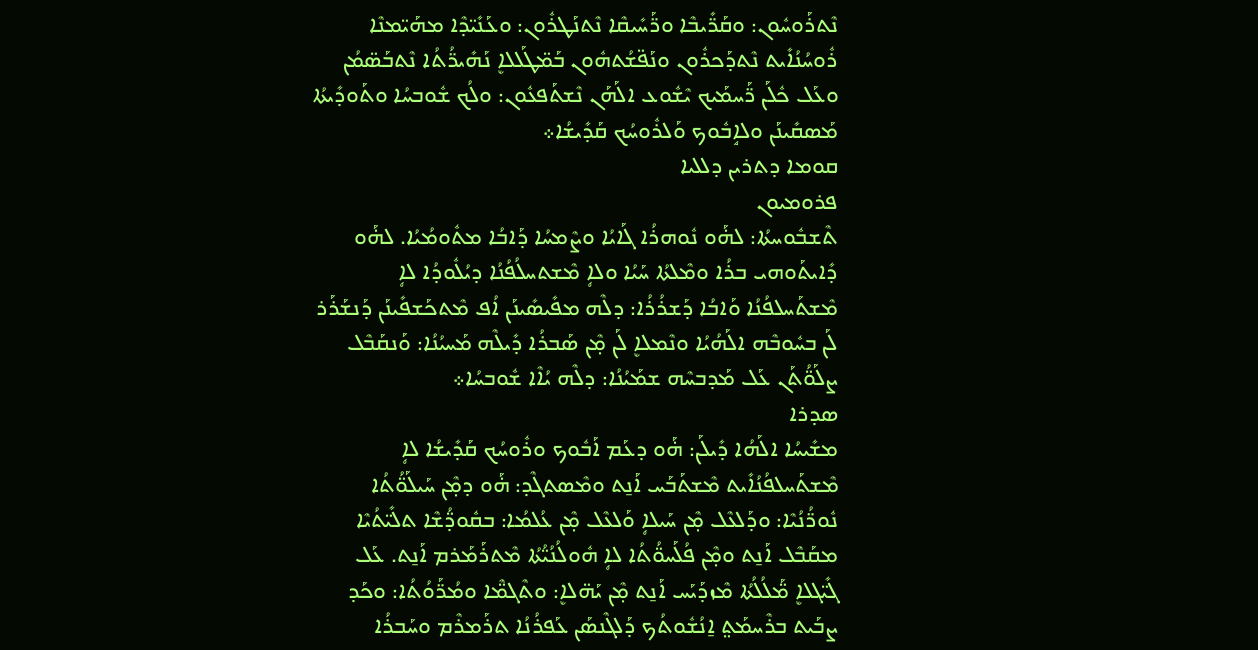ܢܶܬܪܰܘܚܽܘܢ: ܘܩܰܪ̈ܺܝܒܶܐ ܘܪ̈ܰܚܺܝܩܶܐ ܢܶܬܢܰܛܪܽܘܢ: ܘܥܰܢܺܝ̈ܕܶܐ ܡܗܰܝ̈ܡܢܶܐ ܪܽܘܚܳܢܳܐܺܝܬ ܢܶܬܕܰܟܪܽܘܢ ܘܢܰܦ̈ܫܳܬܗܽܘܢ ܒܰܡ̈ܛܰܠܠܐܷ ܢܰܗܺܝܪ̈ܳܬܳܐ ܢܶܬܒܰܣ̈ܡܳܢ ܘܥܰܠ ܟܽܠܰܢ ܪ̈ܰܚܡܰܝܟ ܝܶܫܽܘܥ ܐܠܰܗܰܢ ܢܶܫܬܰܦܥܽܘܢ: ܘܠܳܟ ܫܽܘܒܚܳܐ ܘܬܰܘܕܺܝܬܳܐ ܡܰܣܩܺܝܢܰܢ ܘܠܐܱܒܽܘܟ ܘܰܠܪܽܘܚܳܟ ܩܰܕܺܝܫܳܐ܀
ܩܘܡܐ ܕܬܪܝܢ ܕܠܠܝܐ
ܦܪܘܡܝܘܢ
ܬܶܫܒܽܘܚܬܳܐ: ܠܗ̇ܰܘ ܢܽܘܗܪܳܐ ܓܰܐܝܳܐ ܘܨܶܡܚܳܐ ܕܰܐܒܳܐ ܡܬܽܘܡܳܝܳܐ. ܠܗ̇ܰܘ ܕܺܐܝܬܰܘܗܝ ܒܪܳܐ ܘܡܶܠܬܳܐ ܚܰܝܳܐ ܘܠܐܴ ܡܶܫܬܚܠܳܦܳܢܳܐ ܕܝܳܠܽܘܕܳܐ ܠܐܴ ܡܶܫܬܰܚܠܦܳܢܳܐ ܘܰܐܒܳܐ ܕܰܫܪܳܪܳܐ: ܕܠܶܗ ܡܦܺܝܣܺܝܢܰܢ ܐܳܦ ܡܶܬܟܰܫܦܺܝܢܰܢ ܕܰܢܫܰܪܰܪ ܠܰܢ ܒܚܽܘܒܶܗ ܐܠܰܗܳܝܳܐ ܘܢܶܡܠܐܷ ܠܰܢ ܡ̣ܶܢ ܣܰܒܪܳܐ ܕܺܝܠܶܗ ܡܰܚܝܳܢܳܐ: ܘܰܢܩܰܒܶܠ ܨܠܰܘ̈ܳܬܰܢ ܥܰܠ ܡܰܕܒܚܶܗ ܫܡܰܝܳܢܳܐ: ܕܠܶܗ ܝܳܐܶܐ ܫܽܘܒܚܳܐ܀
ܣܕܪܐ
ܡܫܺܝܚܳܐ ܐܠܰܗܳܐ ܕܺܝܠܰܢ: ܗ̇ܰܘ ܕܥܰܡ ܐܰܒܽܘܟ ܘܪܽܘܚܳܟ ܩܰܕܺܝܫܳܐ ܠܐܴ ܡܶܫܬܰܚܠܦܳܢܳܐܺܝܬ ܡܶܫܬܰܒܰܚ ܐܰܢ̱ܬ ܘܡܶܣܬܓܶܕ: ܗ̇ܰܘ ܕܡ̣ܶܢ ܚܰܝܠܰܘ̈ܳܬܳܐ ܢܽܘܪ̈ܳܢܳܝܶܐ: ܘܕܰܠܥܶܠ ܡ̣ܶܢ ܚܰܝܠܐܴ ܘܰܠܥܶܠ ܡ̣ܶܢ ܥܳܠܡܳܐ: ܒܩܽܘܕ̈ܳܫܶܐ ܬܠܺܝ̈ܬܳܝܶܐ ܡܩܰܒܶܠ ܐܰܢ̱ܬ ܘܡ̣ܶܢ ܦܳܠܰܚܘ̈ܳܬܳܐ ܠܐܴ ܗܽܘܠܳܢܳܝ̈ܳܬܳܐ ܡܶܬܪܰܡܰܪܡ ܐܰܢ̱ܬ. ܥܰܠ ܓܺܝ̈ܓܠܐܷ ܡ̈ܰܠܳܠܳܬܳܐ ܡܶܙܕܰܝܰܚ ܐܰܢ̱ܬ ܡ̣ܶܢ ܝܰܗ̈ܠܐܷ: ܘܬܶܓܡ̈ܶܐ ܘܡܳܪ̈ܰܘܳܬܳܐ: ܘܟܰܕ ܨܒܰܝܬ ܒܪܶܚܡܰܬ݀ ܐ̱ܢܳܫܽܘܬܳܟ ܕܰܠܓܶܢܣܰܢ ܥܰܦܪܳܢܳܐ ܬܪܰܡܪܶܡ ܘܚܰܒܪܳܐ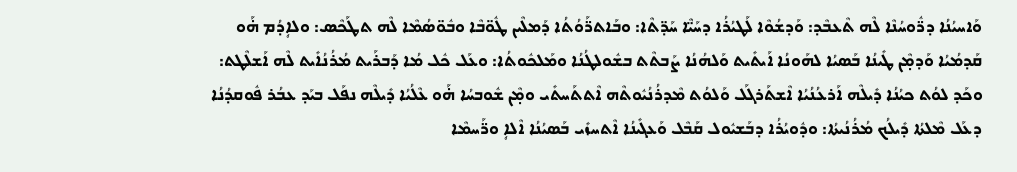ܘܰܐܚܝܳܢܳܐ ܕܪ̈ܽܘܚܳܢܶܐ ܠܶܗ ܬܶܥܒܶܕ: ܘܰܕܫܳܘܶܐ ܠܰܛܝܳܪܳܐ ܕܚܰܝ̈ܶܐ ܚܰܕ̈ܬܶܐ: ܘܒܰܐܬܪ̈ܰܘܳܬܳܐ ܕܰܡܠܶܝܢ ܛܽܘ̈ܒܶܐ ܘܒܽܘ̈ܣܳܡܶܐ ܠܶܗ ܬܛܰܟܶܣ: ܘܠܐܴܕܳܡ ܗ̇ܰܘ ܩܰܕܡܳܝܳܐ ܘܰܕܡ̣ܶܢ ܛܺܝܢܳܐ ܒܰܣܝܳܐ ܠܗܰܘܢܳܐ ܐܰܝܬܺܝܬ ܘܰܠܗܳܢܳܐ ܨܰܒܬܶܬ ܒܫܽܘܠܛܳܢܳܐ ܘܡܰܠܟܽܘܬܳܐ: ܘܥܰܠ ܟܽܠ ܡܳܐ ܕܰܒܪܰܝܬ ܡܳܪܳܢܳܐܺܝܬ ܠܶܗ ܐܰܫܠܶܛܬ: ܘܟܰܕ ܠܘܳܬ ܟܝܳܢܳܐ ܕܺܝܠܶܗ ܐܰܪܥܳܢܳܝܳܐ ܐܶܫܬܰܪܓܰܠ ܘܰܠܘܳܬ ܡܶܕܪܳܢܳܝܽܘܬܶܗ ܐܶܬܬܰܚܬܺܝ ܘܡ̣ܶܢ ܫܽܘܒܚܳܐ ܗ̇ܰܘ ܥܶܠܳܝܳܐ ܕܺܝܠܶܗ ܢܦܰܠ ܒܝܰܕ ܥܒܳܪ ܦܽܘܩܕܳܢܳܐ ܕܥܰܠ ܡܶܠܬܳܐ ܕܺܝܠܳܟ ܡܳܪܳܢܳܝܬܳܐ: ܘܕܽܘܝܳܪܳܐ ܕܒܰܫܝܽܘܠ ܩܰܒܶܠ ܘܰܥܓܺܝܢܳܐ ܐܶܬܚܙܺܝ ܒܰܣܝܳܢܳܐ ܐܶܠܐܴ ܘܪ̈ܰܚܡܶܐ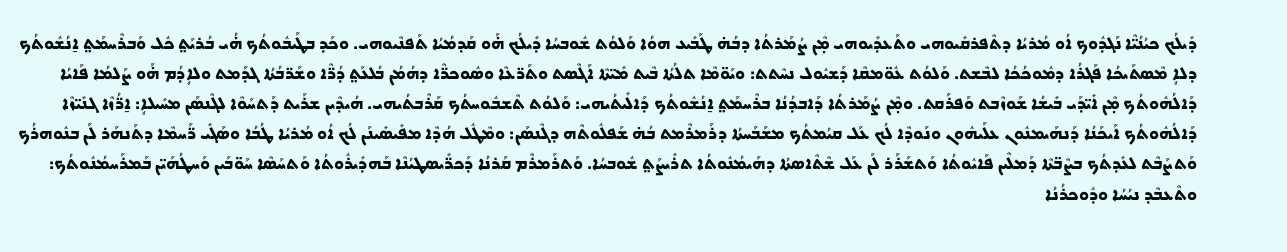ܕܺܝܠܳܟ ܟܝܳܢܳܝ̈ܶܐ ܢܰܓܕܽܘܟ ܐܳܘ ܡܳܪܝܳܐ ܕܬܶܦܪܩܺܝܘܗܝ ܘܬܰܥܕܺܝܘܗܝ ܡ̣ܶܢ ܨܳܡܰܪܬܳܐ ܕܒܳܗ̇ ܛܰܒܺܝܥ ܗܘܳܐ ܘܰܠܘܳܬ ܫܽܘܒܚܳܐ ܕܺܝܠܳܟ ܗ̇ܰܘ ܩܰܕܡܳܝܳܐ ܬܰܦܢܶܝܘܗܝ. ܘܟܰܕ ܒܛܰܝܒܽܘܬܳܟ ܗ̇ܳܝ ܒܳܪܝܰܬ݀ ܟܽܠ ܘܰܒܪܶܚܡܰܬ݀ ܐ̱ܢܳܫܽܘܬܳܟ ܕܠܐܴ ܡܶܣܬܰܝܟܳܐ ܦܰܓܪܳܐ ܕܡܽܘܟܳܟܳܐ ܠܒܶܫܬ. ܘܰܠܘܳܬ ܥܽܘ̈ܡܩܶܐ ܕܰܫܝܽܘܠ ܢܚܶܬܬ: ܘܝܰܘ̈ܡܶܐ ܬܠܳܬܳܐ ܒܶܝܬ ܡܺܝ̈ܬܶܐ ܐܰܓܶܣܬ ܘܬܰܪ̈ܥܶܐ ܘܣܽܘܟܪ̈ܶܐ ܕܗܳܡܳܢ ܒܳܠܥܰܬ݀ ܕܳܪ̈ܶܐ ܘܫܰܪ̈ܒܳܬܳܐ ܓܕܰܡܬ ܘܠܐܴܕܳܡ ܗ̇ܰܘ ܨܰܠܡܳܐ ܦܰܐܝܳܐ ܕܰܐܠܳܗܽܘܬܳܟ ܡ̣ܶܢ ܐܺܝ̈ܕܰܝ ܒܺܝܫܳܐ ܫܰܘܙܶܒܬ ܘܰܦܪܰܩܬ. ܘܡ̣ܶܢ ܨܳܡܰܪܬܳܐ ܕܰܐܒܕܳܢܳܐ ܒܪܶܚܡܰܬ݀ ܐ̱ܢܳܫܽܘܬܳܟ ܕܰܐܠܺܝܬܳܝܗܝ: ܘܰܠܘܳܬ ܬܶܫܒܽܘܚܬܳܟ ܩܰܪܶܒܬܳܝܗܝ. ܗܳܝܕܶܝܢ ܫܪܰܝܬ ܕܰܬܚܰܘܶܐ ܠܓܶܢܣܰܢ ܡܚܺܝܠܐܴ: ܐ̱ܪ̈ܳܙܶܐ ܓܢܺܝ̈ܙܶܐ ܕܰܐܠܳܗܽܘܬܳܟ ܐܰܝܟܰܢܳܐ ܕܰܢܗܰܝܡܢܽܘܢ ܥܠܰܝܗܽܘܢ ܘܢܰܘܕܶܐ ܠܳܟ ܥܰܠ ܩܝܳܡܬܳܟ ܡܫܰܒܰܚܬܳܐ ܕܪܰܡܪܶܡܬ ܒܳܗ̇ ܫܰܦܠܽܘܬܶܗ ܕܓܶܢܣܰܢ: ܘܡܶܛܽܠ ܗܳܕܶܐ ܡܦܺܝܣܺܝܢܰܢ ܠܳܟ ܐܳܘ ܡܳܪܝܳܐ ܛܳܒܳܐ ܘܣܰܓܺܝ ܪ̈ܰܚܡܶܐ ܕܬܰܢܗܰܪ ܠܰܢ ܒܢܽܘܗܪܳܟ ܘܰܬܨܰܒܶܬ ܠܥܺܕܬܳܟ ܒܨܶܒ̈ܬܶܐ ܕܰܡܠܶܝܢ ܦܰܐܝܽܘܬܳܐ ܘܰܬܫܰܪܰܪ ܠܰܢ ܥܰܠ ܫܶܬܶܐܣܬܳܐ ܕܗܰܝܡܳܢܽܘܬܳܐ ܬܪܺܝܨܰܬ݀ ܫܽܘܒܚܳܐ. ܘܰܬܪܰܡܪܶܡ ܩܰܪܢܳܐ ܕܰܟܪ̈ܺܝܣܛܝܳܢܶܐ ܒܰܗܕܺܝܪܽܘܬܳܐ ܘܰܬܚܰܣܶܐ ܚܰܘ̈ܒܰܝܢ ܘܰܚܛܳܗܰܝ̈ܢ ܒܰܡܪܰܚܡܳܢܽܘܬܳܟ: ܘܬܶܥܒܶܕ ܢܝܳܚܳܐ ܘܕܽܘܟܪܳܢܳܐ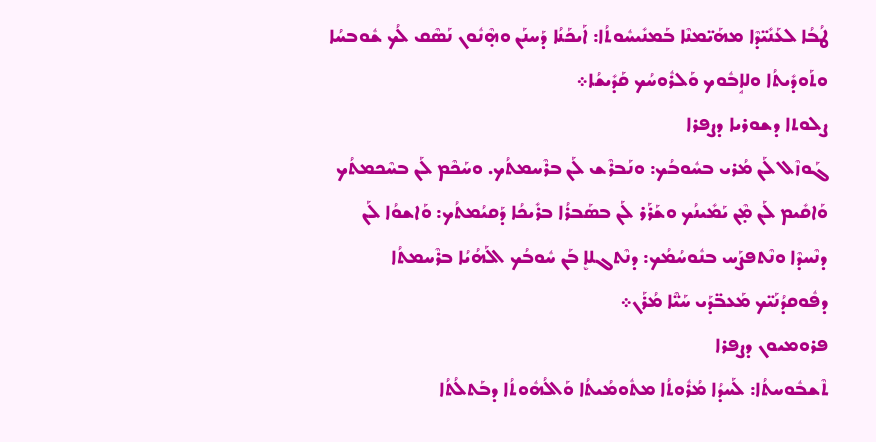ܛܳܒܳܐ ܠܥܰܢܺܝ̈ܕܶܐ ܡܗܰܝ̈ܡܢܶܐ ܒܰܡܢܺܝܚܽܘܬܳܐ: ܐܰܝܟܰܢܳܐ ܕܰܚܢܰܢ ܘܗ̣ܶܢܽܘܢ ܢܰܣܶܩ ܠܳܟ ܫܽܘܒܚܳܐ ܘܬܰܘܕܺܝܬܳܐ ܘܠܐܱܒܽܘܟ ܘܰܠܪܽܘܚܳܟ ܩܰܕܺܝܫܳܐ܀
ܨܠܘܬܐ ܕܫܘܪܝܐ ܕܨܦܪܐ
ܓܰܘܙܶܠ ܠܰܢ ܡܳܪܝ ܒܚܽܘܒܳܟ: ܘܢܰܒܪܶܫ ܠܰܢ ܒܪܶܚܡܬܳܟ. ܘܚܰܟܶܡ ܠܰܢ ܒܚܶܟܡܬܳܟ ܘܰܐܩܺܝܡ ܠܰܢ ܡ̣ܶܢ ܝܰܡܺܝܢܳܟ ܘܫܰܪܰܪ ܠܰܢ ܒܣܰܒܪܳܐ ܒܪܺܝܟܳܐ ܕܰܩܝܳܡܬܳܟ: ܘܰܐܫܘܳܐ ܠܰܢ ܕܢܶܚܕܶܐ ܘܢܶܬܦܨܰܚ ܒܢܽܘܚܳܡܳܟ: ܕܢܶܬܓܠܐܷ ܒܰܢ ܚܽܘܒܳܟ ܐܠܰܗܳܝܳܐ ܒܪܶܚܡܬܳܐ ܕܦܽܘܩܕܳܢܰܝ̈ܟ ܡܰܥܒ̈ܕܰܝ ܚܰܝ̈ܶܐ ܡܳܪܰܢ܀
ܦܪܘܡܝܘܢ ܕܨܦܪܐ
ܬܶܫܒܽܘܚܬܳܐ: ܠܰܚܕܳܐ ܡܳܪܽܘܬܳܐ ܡܬܽܘܡܳܝܬܳܐ ܘܰܐܠܳܗܽܘܬܳܐ ܕܒܰܬܠܳܬܳܐ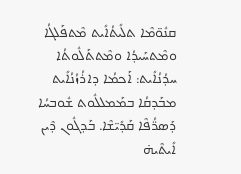ܩܢܽܘ̈ܡܶܐ ܬܠܺܝܬܳܐܺܝܬ ܡܶܬܦܰܠܓܳܐ ܘܡܶܬܚܰܝܕܳܐ ܘܡܶܬܬܰܠܽܘܬܳܐ ܚܕܳܢܳܐܺܝܬ: ܐܰܟܡܳܐ ܕܐܪܳܙܳܢܳܐܺܝܬ ܡܒܰܕܩܳܐ ܒܡܰܡܠܠܽܘܬ ܫܽܘܒܚܳܐ ܕܰܣܪ̈ܳܦܶܐ ܩܰܕܺܝ̈ܫܶܐ. ܒܰܕܓܽܘܢ ܕܶܝܢ ܐܺܝܬܶܝܗ̇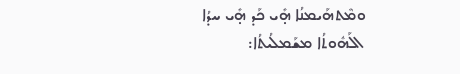ܘܡܶܬܗܰܝܡܢܳܐ ܗ̣ܺܝ ܟܰܕ ܗ̣ܺܝ ܚܕܳܐ ܐܠܰܗܽܘܬܳܐ ܡܫܰܡܠܳܝܬܳܐ: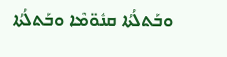ܘܒܰܬܠܳܬܳܐ ܩܢܽܘ̈ܡܶܐ ܘܒܰܬܠܳܬܳܐ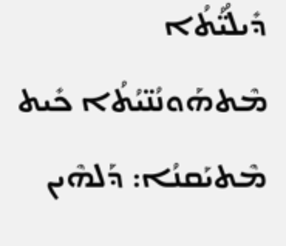ܕܺܝܠܳܝ̈ܳܬܳܐ ܡܶܬܗܰܘܢܳܢ̈ܝܳܬܳܐ ܟܺܝܬ ܡܶܬܝܰܩܢܳܐ: ܕܰܠܗܶܝܢ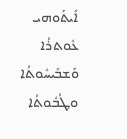ܐܺܝܬܰܘܗܝ ܥܽܘܬܪܳܐ ܘܰܫܒܺܝܚܽܘܬܳܐ ܘܛܳܒܽܘܬܳܐ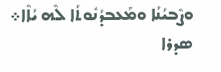ܘܨܶܒܝܳܢܳܐ ܘܡܰܥܒܕܳܢܽܘܬܳܐ ܠܶܗ ܝܳܐܶܐ܀
ܣܕܪܐ